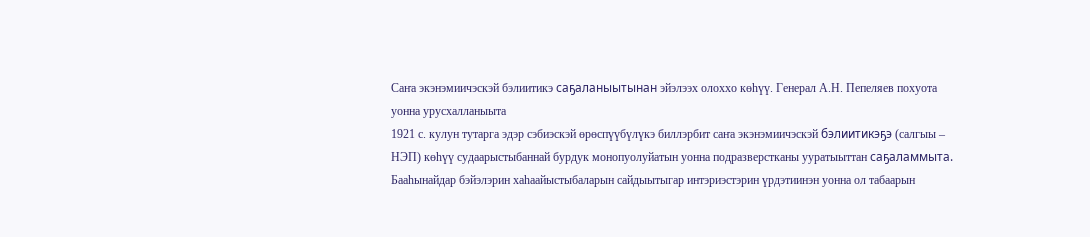Саҥа экэнэмиичэскэй бэлиитикэ саҕаланыытынан эйэлээх олоххо көһүү. Генерал А.Н. Пепеляев похуота уонна урусхалланыыта
1921 с. кулун тутарга эдэр сэбиэскэй өрөспүүбүлүкэ биллэрбит саҥа экэнэмиичэскэй бэлиитикэҕэ (салгыы – НЭП) көһүү судаарыстыбаннай бурдук монопуолуйатын уонна подразверстканы ууратыыттан саҕаламмыта. Бааһынайдар бэйэлэрин хаһаайыстыбаларын сайдыытыгар интэриэстэрин үрдэтиинэн уонна ол табаарын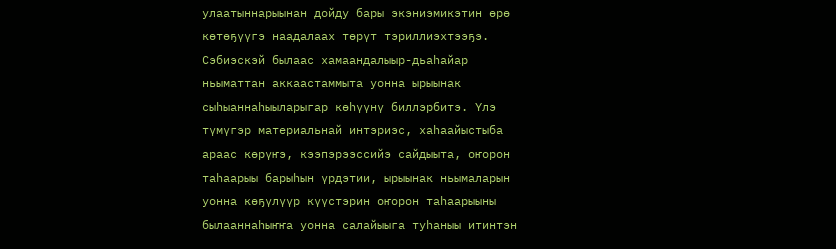улаатыннарыынан дойду бары экэниэмикэтин өрө көтөҕүүгэ наадалаах төрүт тэриллиэхтээҕэ. Сэбиэскэй былаас хамаандалыыр-дьаһайар ньыматтан аккаастаммыта уонна ырыынак сыһыаннаһыыларыгар көһүүнү биллэрбитэ. Үлэ түмүгэр материальнай интэриэс, хаһаайыстыба араас көрүҥэ, кээпэрээссийэ сайдыыта, оҥорон таһаарыы барыһын үрдэтии, ырыынак ньымаларын уонна көҕүлүүр күүстэрин оҥорон таһаарыыны былааннаһыҥҥа уонна салайыыга туһаныы итинтэн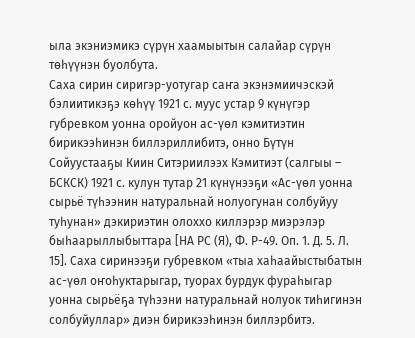ыла экэниэмикэ сүрүн хаамыытын салайар сүрүн төһүүнэн буолбута.
Саха сирин сиригэр-уотугар саҥа экэнэмиичэскэй бэлиитикэҕэ көһүү 1921 с. муус устар 9 күнүгэр губревком уонна оройуон ас-үөл кэмитиэтин бирикээһинэн биллэриллибитэ, онно Бүтүн Сойуустааҕы Киин Ситэриилээх Кэмитиэт (салгыы – БСКСК) 1921 с. кулун тутар 21 күнүнээҕи «Ас-үөл уонна сырьё түһээнин натуральнай нолуогунан солбуйуу туһунан» дэкириэтин олоххо киллэрэр миэрэлэр быһаарыллыбыттара [НА РС (Я), Ф. Р-49. Оп. 1. Д. 5. Л. 15]. Саха сиринээҕи губревком «тыа хаһаайыстыбатын ас-үөл оҥоһуктарыгар, туорах бурдук фураһыгар уонна сырьёҕа түһээни натуральнай нолуок тиһигинэн солбуйуллар» диэн бирикээһинэн биллэрбитэ.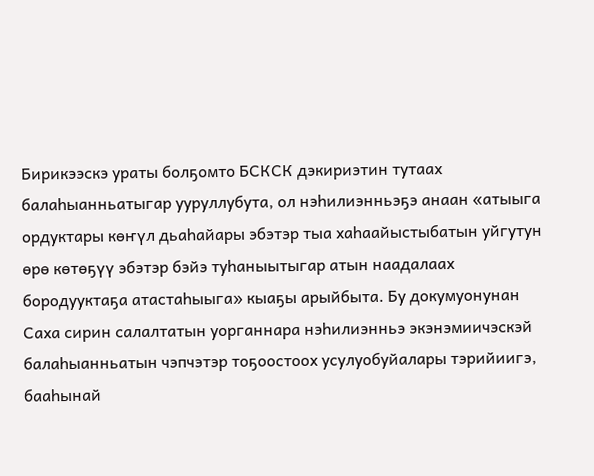Бирикээскэ ураты болҕомто БСКСК дэкириэтин тутаах балаһыанньатыгар ууруллубута, ол нэһилиэнньэҕэ анаан «атыыга ордуктары көҥүл дьаһайары эбэтэр тыа хаһаайыстыбатын уйгутун өрө көтөҕүү эбэтэр бэйэ туһаныытыгар атын наадалаах бородууктаҕа атастаһыыга» кыаҕы арыйбыта. Бу докумуонунан Саха сирин салалтатын уорганнара нэһилиэнньэ экэнэмиичэскэй балаһыанньатын чэпчэтэр тоҕоостоох усулуобуйалары тэрийиигэ, бааһынай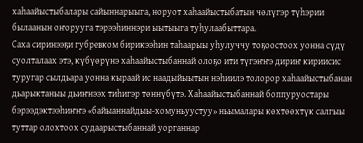хаһаайыстыбалары сайыннарыыга, норуот хаһаайыстыбатын чөлүгэр түһэрии былаанын оҥорууга тэрээһиннэри ыытыыга туһулаабыттара.
Саха сиринээҕи губревком бирикээһин таһаарыы уһулуччу тоҕоостоох уонна сүдү суолталаах этэ, күбүөрүнэ хаһаайыстыбаннай олоҕо ити түгэҥҥэ дириҥ кириисис туругар сылдьара уонна кыраай ис наадыйыытын нэһиилэ толорор хаһаайыстыбанан дьарыктаныы дьиҥнээх тиһигэр төннүбүтэ. Хаһаайыстыбаннай боппуруостары бэрээдэктээһиҥҥэ «байыаннайдыы-хомуньуустуу» ньымалары көхтөөхтүк салгыы туттар олохтоох судаарыстыбаннай уорганнар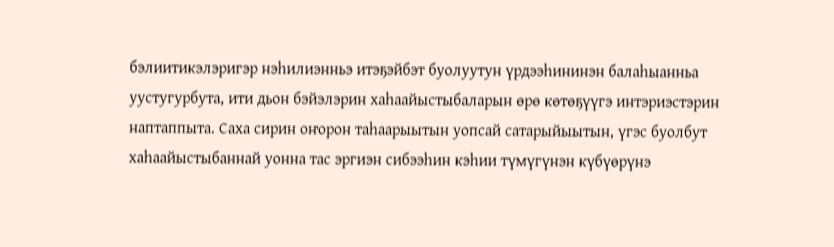бэлиитикэлэригэр нэһилиэнньэ итэҕэйбэт буолуутун үрдээһининэн балаһыанньа уустугурбута, ити дьон бэйэлэрин хаһаайыстыбаларын өрө көтөҕүүгэ интэриэстэрин наптаппыта. Саха сирин оҥорон таһаарыытын уопсай сатарыйыытын, үгэс буолбут хаһаайыстыбаннай уонна тас эргиэн сибээһин кэһии түмүгүнэн күбүөрүнэ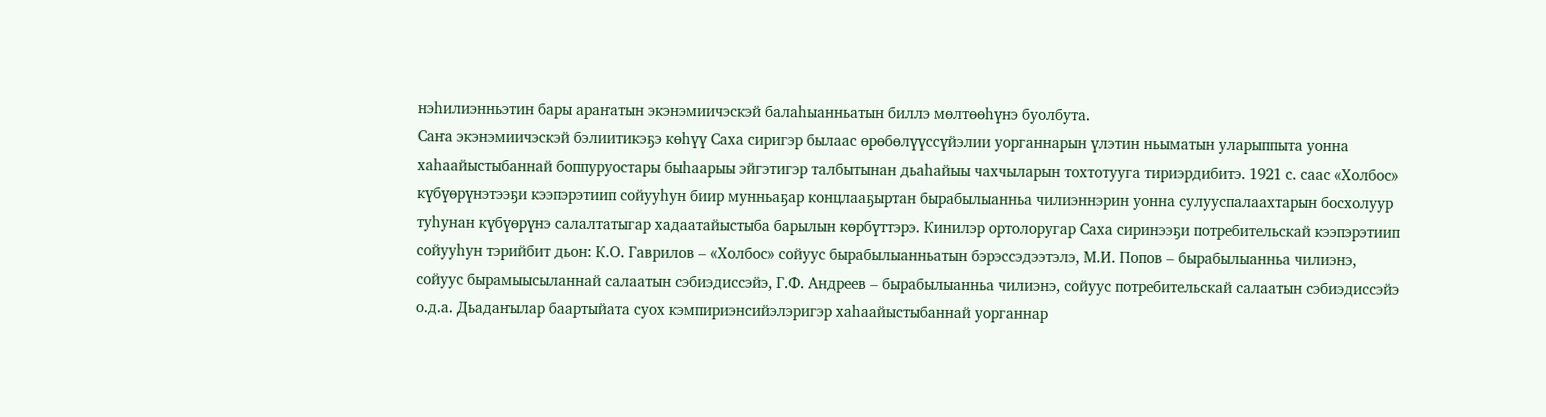нэһилиэнньэтин бары араҥатын экэнэмиичэскэй балаһыанньатын биллэ мөлтөөһүнэ буолбута.
Саҥа экэнэмиичэскэй бэлиитикэҕэ көһүү Саха сиригэр былаас өрөбөлүүссүйэлии уорганнарын үлэтин ньыматын уларыппыта уонна хаһаайыстыбаннай боппуруостары быһаарыы эйгэтигэр талбытынан дьаһайыы чахчыларын тохтотууга тириэрдибитэ. 1921 с. саас «Холбос» күбүөрүнэтээҕи кээпэрэтиип сойууһун биир мунньаҕар концлааҕыртан бырабылыанньа чилиэннэрин уонна сулууспалаахтарын босхолуур туһунан күбүөрүнэ салалтатыгар хадаатайыстыба барылын көрбүттэрэ. Кинилэр ортолоругар Саха сиринээҕи потребительскай кээпэрэтиип сойууһун тэрийбит дьон: К.О. Гаврилов – «Холбос» сойуус бырабылыанньатын бэрэссэдээтэлэ, М.И. Попов – бырабылыанньа чилиэнэ, сойуус бырамыысыланнай салаатын сэбиэдиссэйэ, Г.Ф. Андреев – бырабылыанньа чилиэнэ, сойуус потребительскай салаатын сэбиэдиссэйэ о.д.а. Дьадаҥылар баартыйата суох кэмпириэнсийэлэригэр хаһаайыстыбаннай уорганнар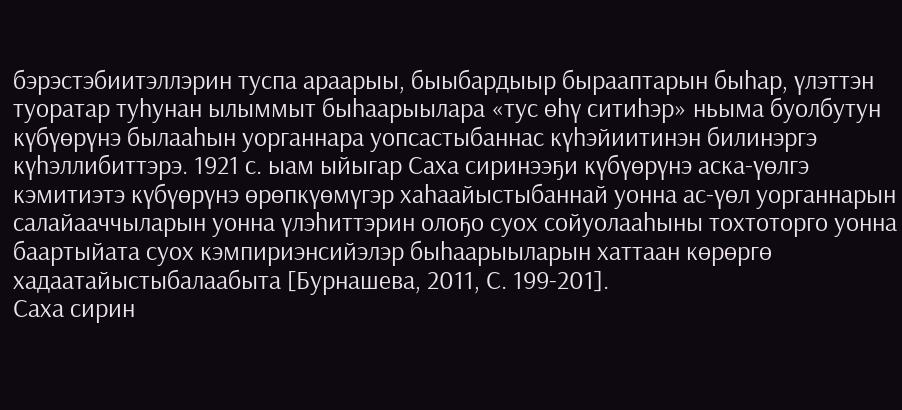бэрэстэбиитэллэрин туспа араарыы, быыбардыыр бырааптарын быһар, үлэттэн туоратар туһунан ылыммыт быһаарыылара «тус өһү ситиһэр» ньыма буолбутун күбүөрүнэ былааһын уорганнара уопсастыбаннас күһэйиитинэн билинэргэ күһэллибиттэрэ. 1921 с. ыам ыйыгар Саха сиринээҕи күбүөрүнэ аска-үөлгэ кэмитиэтэ күбүөрүнэ өрөпкүөмүгэр хаһаайыстыбаннай уонна ас-үөл уорганнарын салайааччыларын уонна үлэһиттэрин олоҕо суох сойуолааһыны тохтоторго уонна баартыйата суох кэмпириэнсийэлэр быһаарыыларын хаттаан көрөргө хадаатайыстыбалаабыта [Бурнашева, 2011, С. 199-201].
Саха сирин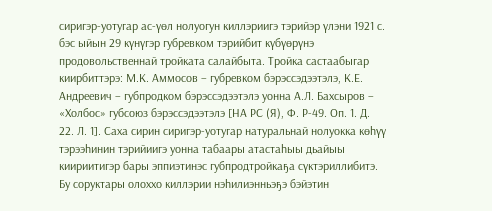сиригэр-уотугар ас-үөл нолуогун киллэриигэ тэрийэр үлэни 1921 с. бэс ыйын 29 күнүгэр губревком тэрийбит күбүөрүнэ продовольственнай тройката салайбыта. Тройка састаабыгар киирбиттэрэ: М.К. Аммосов – губревком бэрэссэдээтэлэ, К.Е. Андреевич – губпродком бэрэссэдээтэлэ уонна А.Л. Бахсыров – «Холбос» губсоюз бэрэссэдээтэлэ [НА РС (Я), Ф. Р-49. Оп. 1. Д. 22. Л. 1]. Саха сирин сиригэр-уотугар натуральнай нолуокка көһүү тэрээһинин тэрийиигэ уонна табаары атастаһыы дьайыы киириитигэр бары эппиэтинэс губпродтройкаҕа сүктэриллибитэ. Бу соруктары олоххо киллэрии нэһилиэнньэҕэ бэйэтин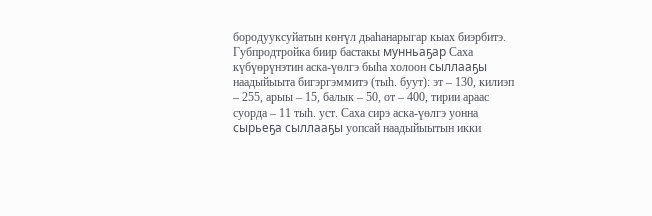бородууксуйатын көҥүл дьаһанарыгар кыах биэрбитэ. Губпродтройка биир бастакы мунньаҕар Саха күбүөрүнэтин аска-үөлгэ быһа холоон сыллааҕы наадыйыыта бигэргэммитэ (тыһ. буут): эт – 130, килиэп – 255, арыы – 15, балык – 50, от – 400, тирии араас суорда – 11 тыһ. уст. Саха сирэ аска-үөлгэ уонна сырьеҕа сыллааҕы уопсай наадыйыытын икки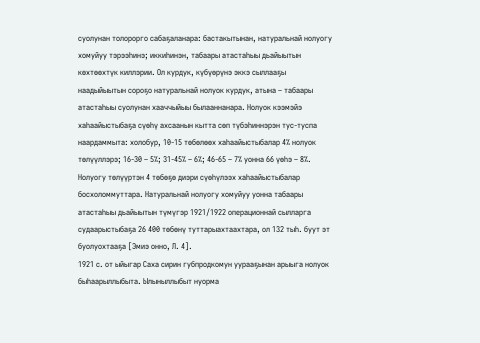суолунан толорорго сабаҕаланара: бастакытынан, натуральнай нолуогу хомуйуу тэрээһинэ; иккиһинэн, табаары атастаһыы дьайыытын көхтөөхтүк киллэрии. Ол курдук, күбүөрүнэ эккэ сыллааҕы наадыйыытын сороҕо натуральнай нолуок курдук, атына – табаары атастаһыы суолунан хааччыйыы былааннанара. Нолуок кээмэйэ хаһаайыстыбаҕа сүөһү ахсаанын кытта сөп түбэһиннэрэн тус-туспа наардаммыта: холобур, 10-15 төбөлөөх хаһаайыстыбалар 4% нолуок төлүүллэрэ; 16-30 – 5%; 31-45% – 6%; 46-65 – 7% уонна 66 үөһэ – 8%. Нолуогу төлүүртэн 4 төбөҕө диэри сүөһүлээх хаһаайыстыбалар босхоломмуттара. Натуральнай нолуогу хомуйуу уонна табаары атастаһыы дьайыытын түмүгэр 1921/1922 операционнай сылларга судаарыстыбаҕа 26 400 төбөнү туттарыахтаахтара, ол 132 тыһ. буут эт буолуохтааҕа [Эмиэ онно, Л. 4].
1921 с. от ыйыгар Саха сирин губпродкомун уурааҕынан арыыга нолуок быһаарыллыбыта. Ылыныллыбыт нуорма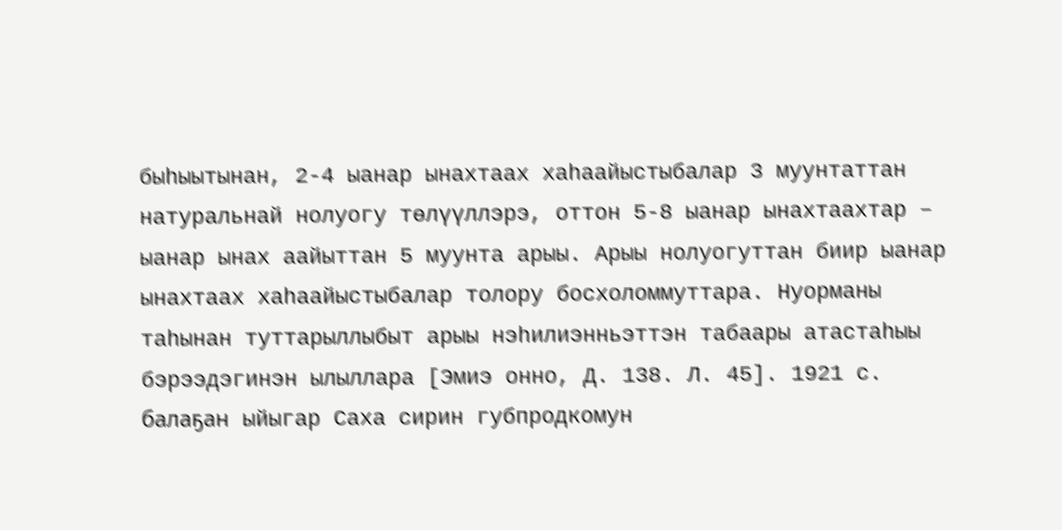быһыытынан, 2-4 ыанар ынахтаах хаһаайыстыбалар 3 муунтаттан натуральнай нолуогу төлүүллэрэ, оттон 5-8 ыанар ынахтаахтар – ыанар ынах аайыттан 5 муунта арыы. Арыы нолуогуттан биир ыанар ынахтаах хаһаайыстыбалар толору босхоломмуттара. Нуорманы таһынан туттарыллыбыт арыы нэһилиэнньэттэн табаары атастаһыы бэрээдэгинэн ылыллара [Эмиэ онно, Д. 138. Л. 45]. 1921 с. балаҕан ыйыгар Саха сирин губпродкомун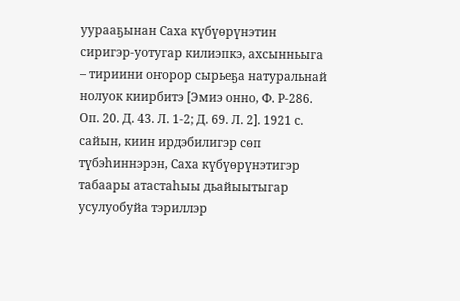уурааҕынан Саха күбүөрүнэтин сиригэр-уотугар килиэпкэ, ахсынньыга – тириини оҥорор сырьеҕа натуральнай нолуок киирбитэ [Эмиэ онно, Ф. Р-286. Оп. 20. Д. 43. Л. 1-2; Д. 69. Л. 2]. 1921 с. сайын, киин ирдэбилигэр сөп түбэһиннэрэн, Саха күбүөрүнэтигэр табаары атастаһыы дьайыытыгар усулуобуйа тэриллэр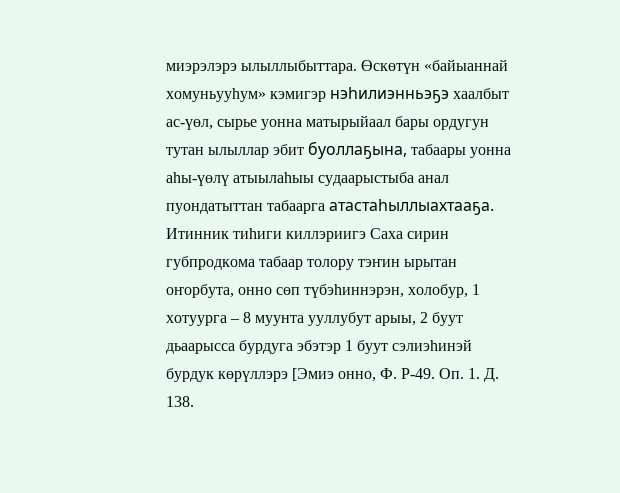миэрэлэрэ ылыллыбыттара. Өскөтүн «байыаннай хомуньууһум» кэмигэр нэһилиэнньэҕэ хаалбыт ас-үөл, сырье уонна матырыйаал бары ордугун тутан ылыллар эбит буоллаҕына, табаары уонна аһы-үөлү атыылаһыы судаарыстыба анал пуондатыттан табаарга атастаһыллыахтааҕа. Итинник тиһиги киллэриигэ Саха сирин губпродкома табаар толору тэҥин ырытан оҥорбута, онно сөп түбэһиннэрэн, холобур, 1 хотуурга – 8 муунта ууллубут арыы, 2 буут дьаарысса бурдуга эбэтэр 1 буут сэлиэһинэй бурдук көрүллэрэ [Эмиэ онно, Ф. Р-49. Оп. 1. Д. 138.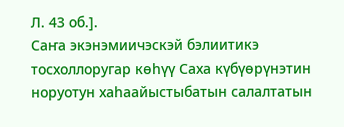Л. 43 об.].
Саҥа экэнэмиичэскэй бэлиитикэ тосхоллоругар көһүү Саха күбүөрүнэтин норуотун хаһаайыстыбатын салалтатын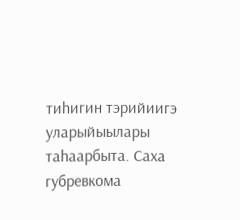тиһигин тэрийиигэ уларыйыылары таһаарбыта. Саха губревкома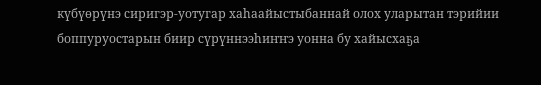күбүөрүнэ сиригэр-уотугар хаһаайыстыбаннай олох уларытан тэрийии боппуруостарын биир сүрүннээһиҥҥэ уонна бу хайысхаҕа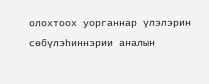олохтоох уорганнар үлэлэрин сөбүлэһиннэрии аналын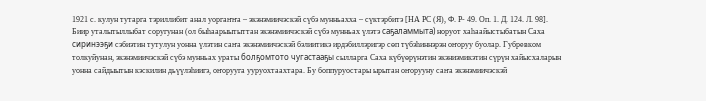1921 с. кулун тутарга тэриллибит анал уоргаҥҥа – экэнэмиичэскэй сүбэ мунньахха – сүктэрбитэ [НА РС (Я), Ф. Р- 49. Оп. 1. Д. 124. Л. 98]. Биир уталытыллыбат соругунан (ол быһаарыытыттан экэнэмиичэскэй сүбэ мунньах үлэтэ саҕаламмыта) норуот хаһаайыстыбатын Саха сиринээҕи сэбиэтин тутулун уонна үлэтин саҥа экэнэмиичэскэй бэлиитикэ ирдэбиллэригэр сөп түбэһиннэрэн оҥоруу буолар. Губревком толкуйунан, экэнэмиичэскэй сүбэ мунньах ураты болҕомтото чугастааҕы сылларга Саха күбүөрүнэтин экэниэмикэтин сүрүн хайысхаларын уонна сайдыытын кэскилин дьүүлэһиигэ, оҥорууга ууруохтаахтара. Бу боппуруостары ырытан оҥорууну саҥа экэнэмиичэскэй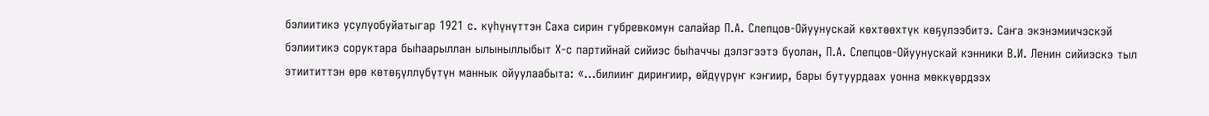бэлиитикэ усулуобуйатыгар 1921 с. күһүнүттэн Саха сирин губревкомун салайар П.А. Слепцов-Ойуунускай көхтөөхтүк көҕүлээбитэ. Саҥа экэнэмиичэскэй бэлиитикэ соруктара быһаарыллан ылыныллыбыт Х-с партийнай сийиэс быһаччы дэлэгээтэ буолан, П.А. Слепцов-Ойуунускай кэнники В.И. Ленин сийиэскэ тыл этиититтэн өрө көтөҕүллүбүтүн маннык ойуулаабыта: «...билииҥ дириҥиир, өйдүүрүҥ кэҥиир, бары бутуурдаах уонна мөккүөрдээх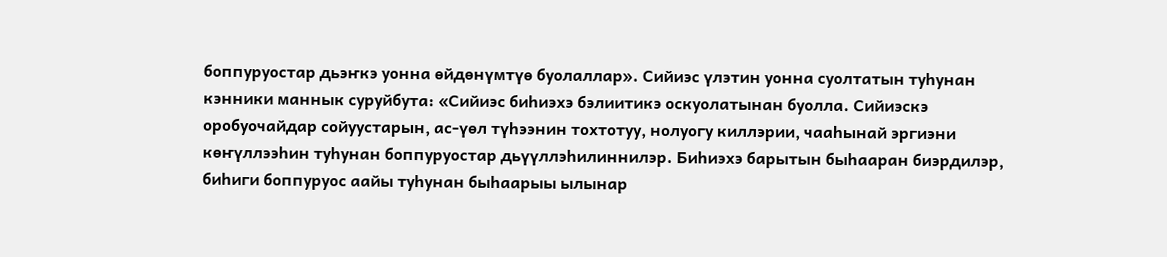боппуруостар дьэҥкэ уонна өйдөнүмтүө буолаллар». Сийиэс үлэтин уонна суолтатын туһунан кэнники маннык суруйбута: «Сийиэс биһиэхэ бэлиитикэ оскуолатынан буолла. Сийиэскэ оробуочайдар сойуустарын, ас-үөл түһээнин тохтотуу, нолуогу киллэрии, чааһынай эргиэни көҥүллээһин туһунан боппуруостар дьүүллэһилиннилэр. Биһиэхэ барытын быһааран биэрдилэр, биһиги боппуруос аайы туһунан быһаарыы ылынар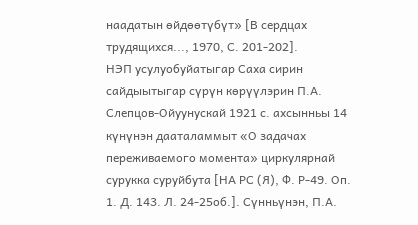наадатын өйдөөтүбүт» [В сердцах трудящихся..., 1970, С. 201-202].
НЭП усулуобуйатыгар Саха сирин сайдыытыгар сүрүн көрүүлэрин П.А. Слепцов-Ойуунускай 1921 с. ахсынньы 14 күнүнэн дааталаммыт «О задачах переживаемого момента» циркулярнай сурукка суруйбута [НА РС (Я), Ф. Р-49. Оп. 1. Д. 143. Л. 24-25об.]. Сүнньүнэн, П.А.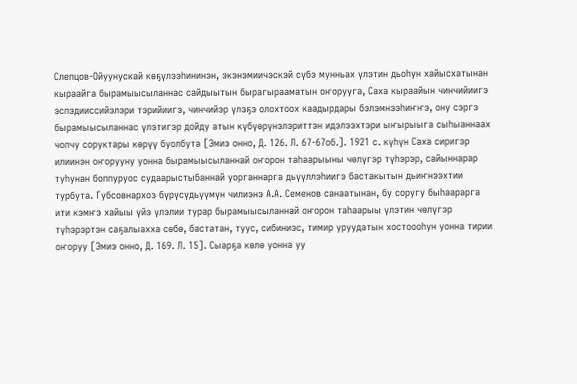Слепцов-Ойуунускай көҕүлээһининэн, экэнэмиичэскэй сүбэ мунньах үлэтин дьоһун хайысхатынан кыраайга бырамыысыланнас сайдыытын бырагырааматын оҥорууга, Саха кыраайын чинчийиигэ эспэдииссийэлэри тэрийиигэ, чинчийэр үлэҕэ олохтоох каадырдары бэлэмнээһиҥҥэ, ону сэргэ бырамыысыланнас үлэтигэр дойду атын күбүөрүнэлэриттэн идэлээхтэри ыҥырыыга сыһыаннаах чопчу соруктары көрүү буолбута [Эмиэ онно, Д. 126. Л. 67-67об.]. 1921 с. күһүн Саха сиригэр илиинэн оҥорууну уонна бырамыысыланнай оҥорон таһаарыыны чөлүгэр түһэрэр, сайыннарар туһунан боппуруос судаарыстыбаннай уорганнарга дьүүллэһиигэ бастакытын дьиҥнээхтии турбута. Губсовнархоз бүрүсүдьүүмүн чилиэнэ А.А. Семенов санаатынан, бу соругу быһаарарга ити кэмҥэ хайыы үйэ үлэлии турар бырамыысыланнай оҥорон таһаарыы үлэтин чөлүгэр түһэрэртэн саҕалыахха сөбө, бастатан, туус, сибиниэс, тимир уруудатын хостоооһун уонна тирии оҥоруу [Эмиэ онно, Д. 169. Л. 15]. Сыарҕа көлө уонна уу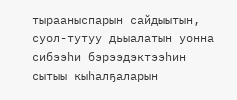тырааныспарын сайдыытын, суол-тутуу дьыалатын уонна сибээһи бэрээдэктээһин сытыы кыһалҕаларын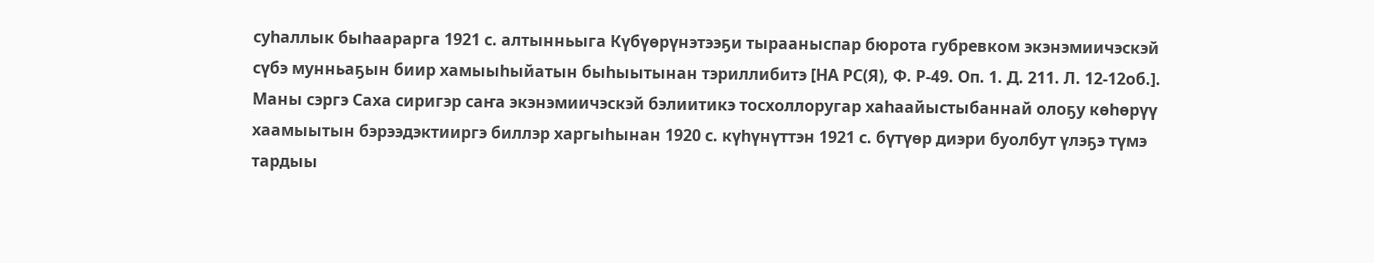суһаллык быһаарарга 1921 с. алтынньыга Күбүөрүнэтээҕи тырааныспар бюрота губревком экэнэмиичэскэй сүбэ мунньаҕын биир хамыыһыйатын быһыытынан тэриллибитэ [НА РС(Я), Ф. Р-49. Оп. 1. Д. 211. Л. 12-12об.].
Маны сэргэ Саха сиригэр саҥа экэнэмиичэскэй бэлиитикэ тосхоллоругар хаһаайыстыбаннай олоҕу көһөрүү хаамыытын бэрээдэктииргэ биллэр харгыһынан 1920 с. күһүнүттэн 1921 с. бүтүөр диэри буолбут үлэҕэ түмэ тардыы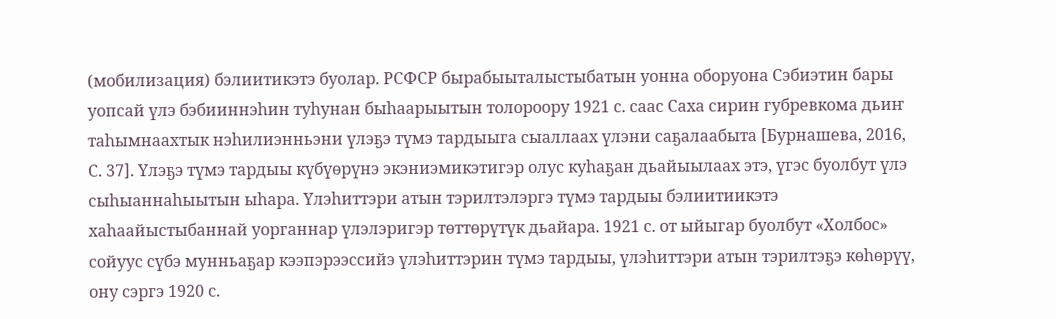(мобилизация) бэлиитикэтэ буолар. РСФСР бырабыыталыстыбатын уонна оборуона Сэбиэтин бары уопсай үлэ бэбииннэһин туһунан быһаарыытын толороору 1921 с. саас Саха сирин губревкома дьиҥ таһымнаахтык нэһилиэнньэни үлэҕэ түмэ тардыыга сыаллаах үлэни саҕалаабыта [Бурнашева, 2016, С. 37]. Үлэҕэ түмэ тардыы күбүөрүнэ экэниэмикэтигэр олус куһаҕан дьайыылаах этэ, үгэс буолбут үлэ сыһыаннаһыытын ыһара. Үлэһиттэри атын тэрилтэлэргэ түмэ тардыы бэлиитиикэтэ хаһаайыстыбаннай уорганнар үлэлэригэр төттөрүтүк дьайара. 1921 с. от ыйыгар буолбут «Холбос» сойуус сүбэ мунньаҕар кээпэрээссийэ үлэһиттэрин түмэ тардыы, үлэһиттэри атын тэрилтэҕэ көһөрүү, ону сэргэ 1920 с.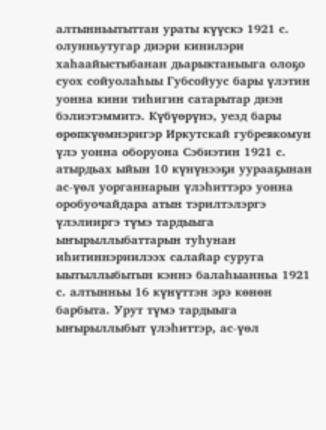алтынньытыттан ураты күүскэ 1921 с. олунньутугар диэри кинилэри хаһаайыстыбанан дьарыктаныыга олоҕо суох сойуолаһыы Губсойуус бары үлэтин уонна кини тиһигин сатарытар диэн бэлиэтэммитэ. Күбүөрүнэ, уезд бары өрөпкүөмнэригэр Иркутскай губревкомун үлэ уонна оборуона Сэбиэтин 1921 с. атырдьах ыйын 10 күнүнээҕи уурааҕынан ас-үөл уорганнарын үлэһиттэрэ уонна оробуочайдара атын тэрилтэлэргэ үлэлииргэ түмэ тардыыга ыҥырыллыбаттарын туһунан иһитиннэриилээх салайар суруга ыытыллыбытын кэннэ балаһыанньа 1921 с. алтынньы 16 күнүттэн эрэ көнөн барбыта. Урут түмэ тардыыга ыҥырыллыбыт үлэһиттэр, ас-үөл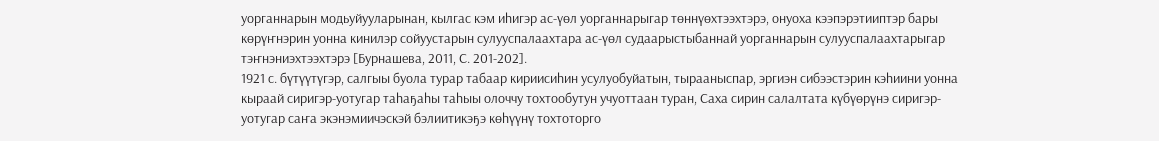уорганнарын модьуйууларынан, кылгас кэм иһигэр ас-үөл уорганнарыгар төннүөхтээхтэрэ, онуоха кээпэрэтииптэр бары көрүҥнэрин уонна кинилэр сойуустарын сулууспалаахтара ас-үөл судаарыстыбаннай уорганнарын сулууспалаахтарыгар тэҥнэниэхтээхтэрэ [Бурнашева, 2011, С. 201-202].
1921 с. бүтүүтүгэр, салгыы буола турар табаар кириисиһин усулуобуйатын, тырааныспар, эргиэн сибээстэрин кэһиини уонна кыраай сиригэр-уотугар таһаҕаһы таһыы олоччу тохтообутун учуоттаан туран, Саха сирин салалтата күбүөрүнэ сиригэр-уотугар саҥа экэнэмиичэскэй бэлиитикэҕэ көһүүнү тохтоторго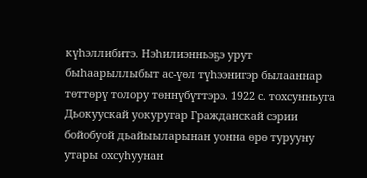күһэллибитэ. Нэһилиэнньэҕэ урут быһаарыллыбыт ас-үөл түһээнигэр былааннар төттөрү толору төннүбүттэрэ. 1922 с. тохсунньуга Дьокуускай уокуругар Гражданскай сэрии бойобуой дьайыыларынан уонна өрө турууну утары охсуһуунан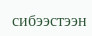сибээстээн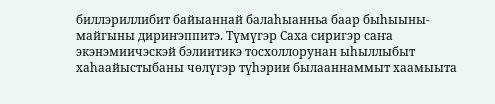биллэриллибит байыаннай балаһыанньа баар быһыыны-майгыны дириҥэппитэ. Түмүгэр Саха сиригэр саҥа экэнэмиичэскэй бэлиитикэ тосхоллорунан ыһыллыбыт хаһаайыстыбаны чөлүгэр түһэрии былааннаммыт хаамыыта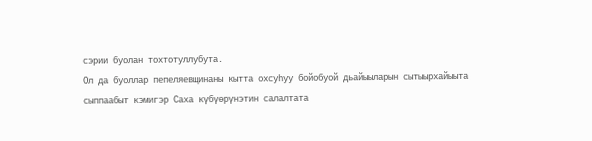сэрии буолан тохтотуллубута.
Ол да буоллар пепеляевщинаны кытта охсуһуу бойобуой дьайыыларын сытыырхайыыта сыппаабыт кэмигэр Саха күбүөрүнэтин салалтата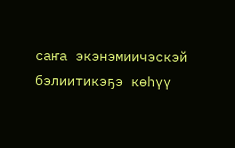саҥа экэнэмиичэскэй бэлиитикэҕэ көһүү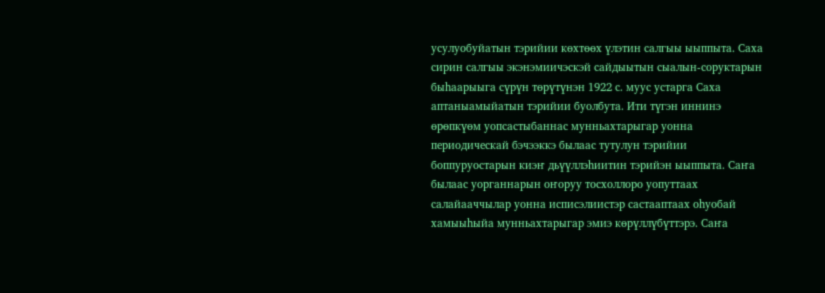усулуобуйатын тэрийии көхтөөх үлэтин салгыы ыыппыта. Саха сирин салгыы экэнэмиичэскэй сайдыытын сыалын-соруктарын быһаарыыга сүрүн төрүтүнэн 1922 с. муус устарга Саха аптаныамыйатын тэрийии буолбута. Ити түгэн иннинэ өрөпкүөм уопсастыбаннас мунньахтарыгар уонна периодическай бэчээккэ былаас тутулун тэрийии боппуруостарын киэҥ дьүүллэһиитин тэрийэн ыыппыта. Саҥа былаас уорганнарын оҥоруу тосхоллоро уопуттаах салайааччылар уонна исписэлиистэр састааптаах оһуобай хамыыһыйа мунньахтарыгар эмиэ көрүллүбүттэрэ. Саҥа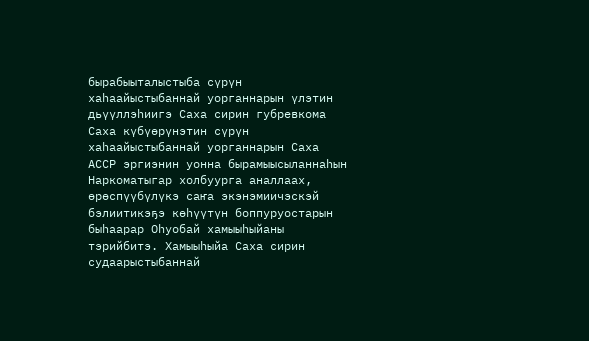бырабыыталыстыба сүрүн хаһаайыстыбаннай уорганнарын үлэтин дьүүллэһиигэ Саха сирин губревкома Саха күбүөрүнэтин сүрүн хаһаайыстыбаннай уорганнарын Саха АССР эргиэнин уонна бырамыысыланнаһын Наркоматыгар холбуурга аналлаах, өрөспүүбүлүкэ саҥа экэнэмиичэскэй бэлиитикэҕэ көһүүтүн боппуруостарын быһаарар Оһуобай хамыыһыйаны тэрийбитэ. Хамыыһыйа Саха сирин судаарыстыбаннай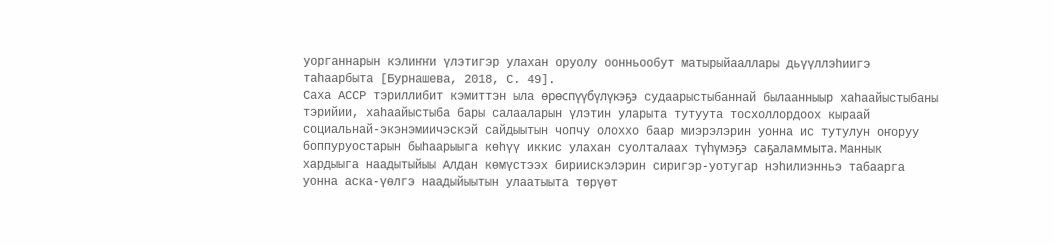уорганнарын кэлиҥҥи үлэтигэр улахан оруолу оонньообут матырыйааллары дьүүллэһиигэ таһаарбыта [Бурнашева, 2018, С. 49].
Саха АССР тэриллибит кэмиттэн ыла өрөспүүбүлүкэҕэ судаарыстыбаннай былаанныыр хаһаайыстыбаны тэрийии, хаһаайыстыба бары салааларын үлэтин уларыта тутуута тосхоллордоох кыраай социальнай-экэнэмиичэскэй сайдыытын чопчу олоххо баар миэрэлэрин уонна ис тутулун оҥоруу боппуруостарын быһаарыыга көһүү иккис улахан суолталаах түһүмэҕэ саҕаламмыта. Маннык хардыыга наадытыйыы Алдан көмүстээх бириискэлэрин сиригэр-уотугар нэһилиэнньэ табаарга уонна аска-үөлгэ наадыйыытын улаатыыта төрүөт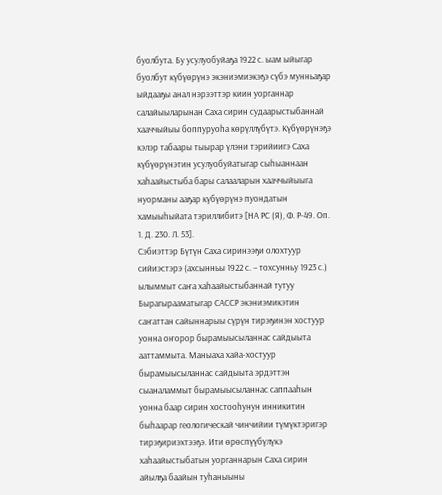буолбута. Бу усулуобуйаҕа 1922 с. ыам ыйыгар буолбут күбүөрүнэ экэниэмиэкэҕэ сүбэ мунньаҕар ыйдааҕы анал нэрээттэр киин уорганнар салайыыларынан Саха сирин судаарыстыбаннай хааччыйыы боппуруоһа көрүллүбүтэ. Күбүөрүнэҕэ кэлэр табаары тыырар үлэни тэрийиигэ Саха күбүөрүнэтин усулуобуйатыгар сыһыаннаан хаһаайыстыба бары салааларын хааччыйыыга нуорманы ааҕар күбүөрүнэ пуондатын хамыыһыйата тэриллибитэ [НА РС (Я), Ф. Р-49. Оп. 1. Д. 230. Л. 53].
Сэбиэттэр Бүтүн Саха сиринээҕи олохтуур сийиэстэрэ (ахсынньы 1922 с. – тохсунньу 1923 с.) ылыммыт саҥа хаһаайыстыбаннай тутуу Бырагырааматыгар САССР экэниэмикэтин саҥаттан сайыннарыы сүрүн тирэҕинэн хостуур уонна оҥорор бырамыысыланнас сайдыыта ааттаммыта. Маныаха хайа-хостуур бырамыысыланнас сайдыыта эрдэттэн сыаналаммыт бырамыысыланнас саппааһын уонна баар сирин хостооһунун инникитин быһаарар геологическай чинчийии түмүктэригэр тирэҕириэхтээҕэ. Ити өрөспүүбүлүкэ хаһаайыстыбатын уорганнарын Саха сирин айылҕа баайын туһаныыны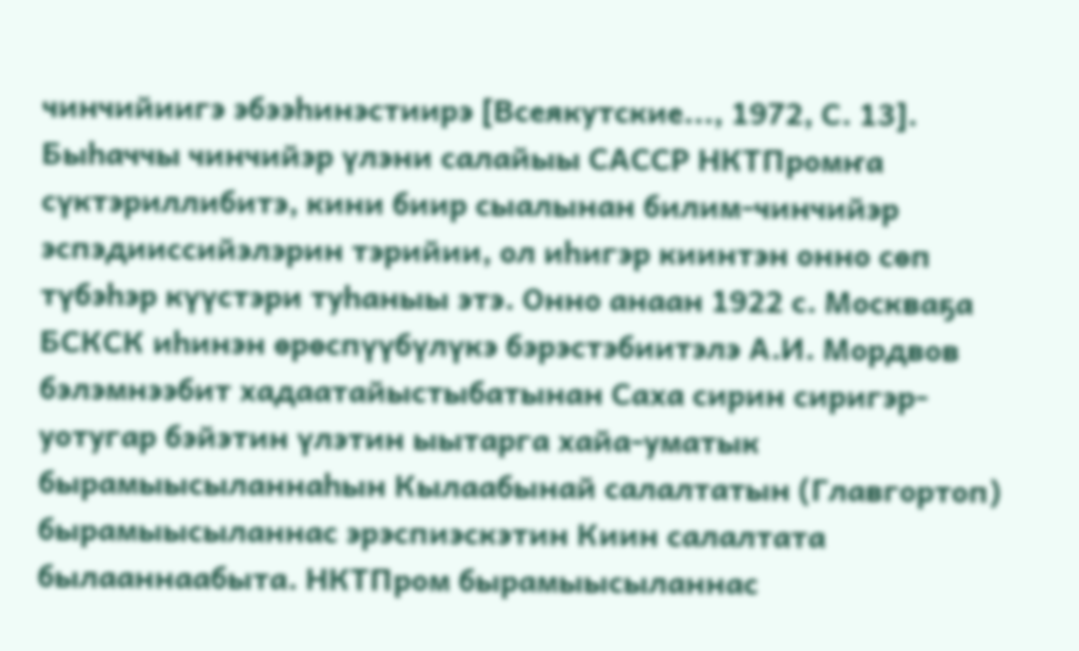чинчийиигэ эбээһинэстиирэ [Всеякутские..., 1972, С. 13]. Быһаччы чинчийэр үлэни салайыы САССР НКТПромҥа сүктэриллибитэ, кини биир сыалынан билим-чинчийэр эспэдииссийэлэрин тэрийии, ол иһигэр киинтэн онно сөп түбэһэр күүстэри туһаныы этэ. Онно анаан 1922 с. Москваҕа БСКСК иһинэн өрөспүүбүлүкэ бэрэстэбиитэлэ А.И. Мордвов бэлэмнээбит хадаатайыстыбатынан Саха сирин сиригэр-уотугар бэйэтин үлэтин ыытарга хайа-уматык бырамыысыланнаһын Кылаабынай салалтатын (Главгортоп) бырамыысыланнас эрэспиэскэтин Киин салалтата былааннаабыта. НКТПром бырамыысыланнас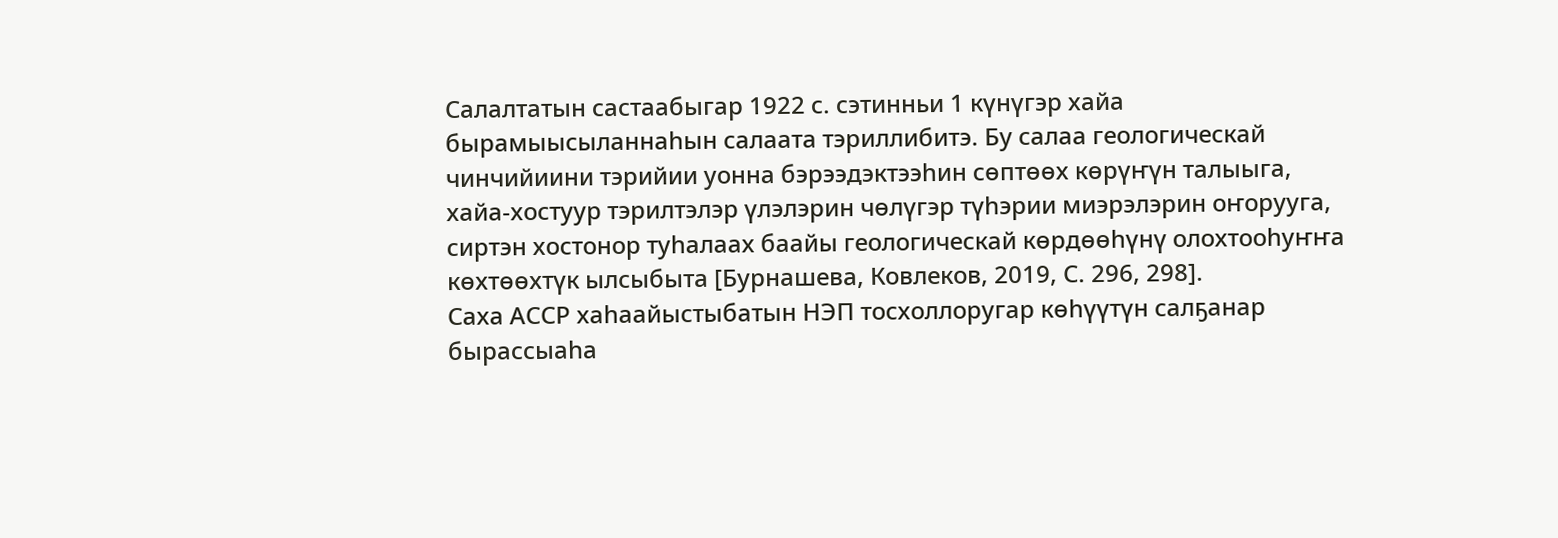Салалтатын састаабыгар 1922 с. сэтинньи 1 күнүгэр хайа бырамыысыланнаһын салаата тэриллибитэ. Бу салаа геологическай чинчийиини тэрийии уонна бэрээдэктээһин сөптөөх көрүҥүн талыыга, хайа-хостуур тэрилтэлэр үлэлэрин чөлүгэр түһэрии миэрэлэрин оҥорууга, сиртэн хостонор туһалаах баайы геологическай көрдөөһүнү олохтооһуҥҥа көхтөөхтүк ылсыбыта [Бурнашева, Ковлеков, 2019, С. 296, 298].
Саха АССР хаһаайыстыбатын НЭП тосхоллоругар көһүүтүн салҕанар бырассыаһа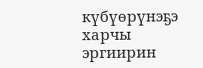күбүөрүнэҕэ харчы эргиирин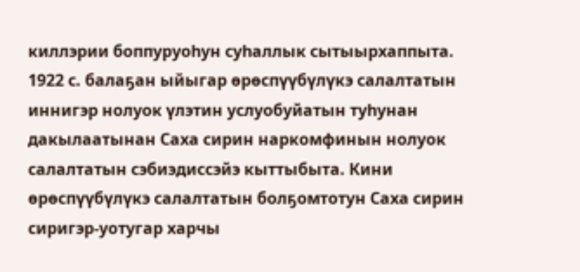киллэрии боппуруоһун суһаллык сытыырхаппыта. 1922 с. балаҕан ыйыгар өрөспүүбүлүкэ салалтатын иннигэр нолуок үлэтин услуобуйатын туһунан дакылаатынан Саха сирин наркомфинын нолуок салалтатын сэбиэдиссэйэ кыттыбыта. Кини өрөспүүбүлүкэ салалтатын болҕомтотун Саха сирин сиригэр-уотугар харчы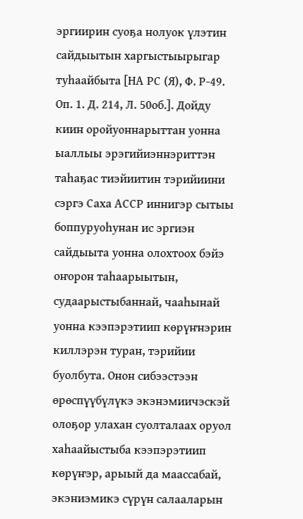эргиирин суоҕа нолуок үлэтин сайдыытын харгыстыырыгар туһаайбыта [НА РС (Я), Ф. Р-49. Оп. 1. Д. 214, Л. 50об.]. Дойду киин оройуоннарыттан уонна ыаллыы эрэгийиэннэриттэн таһаҕас тиэйиитин тэрийиини сэргэ Саха АССР иннигэр сытыы боппуруоһунан ис эргиэн сайдыыта уонна олохтоох бэйэ оҥорон таһаарыытын, судаарыстыбаннай, чааһынай уонна кээпэрэтиип көрүҥнэрин киллэрэн туран, тэрийии буолбута. Онон сибээстээн өрөспүүбүлүкэ экэнэмиичэскэй олоҕор улахан суолталаах оруол хаһаайыстыба кээпэрэтиип көрүҥэр, арыый да маассабай, экэниэмикэ сүрүн салааларын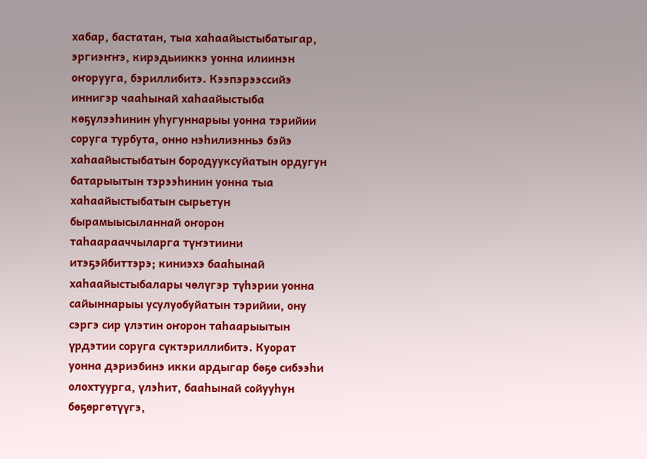хабар, бастатан, тыа хаһаайыстыбатыгар, эргиэҥҥэ, кирэдьииккэ уонна илиинэн оҥорууга, бэриллибитэ. Кээпэрээссийэ иннигэр чааһынай хаһаайыстыба көҕүлээһинин уһугуннарыы уонна тэрийии соруга турбута, онно нэһилиэнньэ бэйэ хаһаайыстыбатын бородууксуйатын ордугун батарыытын тэрээһинин уонна тыа хаһаайыстыбатын сырьетун бырамыысыланнай оҥорон таһаарааччыларга түҥэтиини итэҕэйбиттэрэ; киниэхэ бааһынай хаһаайыстыбалары чөлүгэр түһэрии уонна сайыннарыы усулуобуйатын тэрийии, ону сэргэ сир үлэтин оҥорон таһаарыытын үрдэтии соруга сүктэриллибитэ. Куорат уонна дэриэбинэ икки ардыгар бөҕө сибээһи олохтуурга, үлэһит, бааһынай сойууһун бөҕөргөтүүгэ,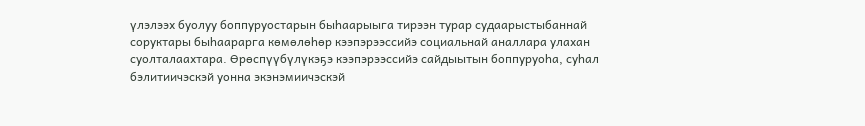үлэлээх буолуу боппуруостарын быһаарыыга тирээн турар судаарыстыбаннай соруктары быһаарарга көмөлөһөр кээпэрээссийэ социальнай аналлара улахан суолталаахтара. Өрөспүүбүлүкэҕэ кээпэрээссийэ сайдыытын боппуруоһа, суһал бэлитиичэскэй уонна экэнэмиичэскэй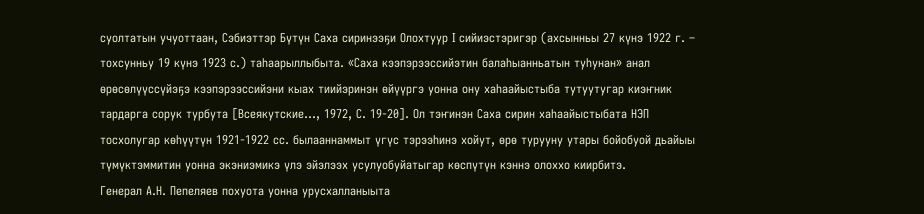суолтатын учуоттаан, Сэбиэттэр Бүтүн Саха сиринээҕи Олохтуур I сийиэстэригэр (ахсынньы 27 күнэ 1922 г. – тохсунньу 19 күнэ 1923 с.) таһаарыллыбыта. «Саха кээпэрээссийэтин балаһыанньатын туһунан» анал өрөсөлүүссүйэҕэ кээпэрээссийэни кыах тиийэринэн өйүүргэ уонна ону хаһаайыстыба тутуутугар киэҥник тардарга сорук турбута [Всеякутские..., 1972, С. 19-20]. Ол тэҥинэн Саха сирин хаһаайыстыбата НЭП тосхолугар көһүүтүн 1921-1922 сс. былааннаммыт үгүс тэрээһинэ хойут, өрө турууну утары бойобуой дьайыы түмүктэммитин уонна экэниэмикэ үлэ эйэлээх усулуобуйатыгар көспүтүн кэннэ олоххо киирбитэ.
Генерал А.Н. Пепеляев похуота уонна урусхалланыыта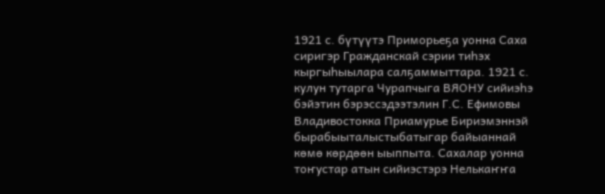1921 с. бүтүүтэ Приморьеҕа уонна Саха сиригэр Гражданскай сэрии тиһэх кыргыһыылара салҕаммыттара. 1921 с. кулун тутарга Чурапчыга ВЯОНУ сийиэһэ бэйэтин бэрэссэдээтэлин Г.С. Ефимовы Владивостокка Приамурье Бириэмэннэй бырабыыталыстыбатыгар байыаннай көмө көрдөөн ыыппыта. Сахалар уонна тоҥустар атын сийиэстэрэ Нелькаҥҥа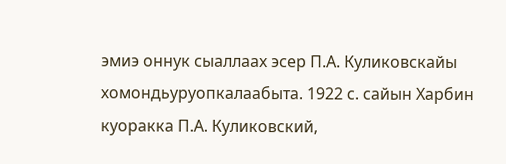эмиэ оннук сыаллаах эсер П.А. Куликовскайы хомондьуруопкалаабыта. 1922 с. сайын Харбин куоракка П.А. Куликовский,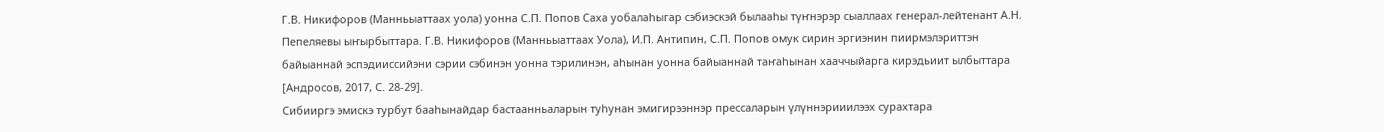Г.В. Никифоров (Манньыаттаах уола) уонна С.П. Попов Саха уобалаһыгар сэбиэскэй былааһы түҥнэрэр сыаллаах генерал-лейтенант А.Н. Пепеляевы ыҥырбыттара. Г.В. Никифоров (Манньыаттаах Уола), И.П. Антипин, С.П. Попов омук сирин эргиэнин пиирмэлэриттэн байыаннай эспэдииссийэни сэрии сэбинэн уонна тэрилинэн, аһынан уонна байыаннай таҥаһынан хааччыйарга кирэдьиит ылбыттара [Андросов, 2017, С. 28-29].
Сибииргэ эмискэ турбут бааһынайдар бастаанньаларын туһунан эмигирээннэр прессаларын үлүннэрииилээх сурахтара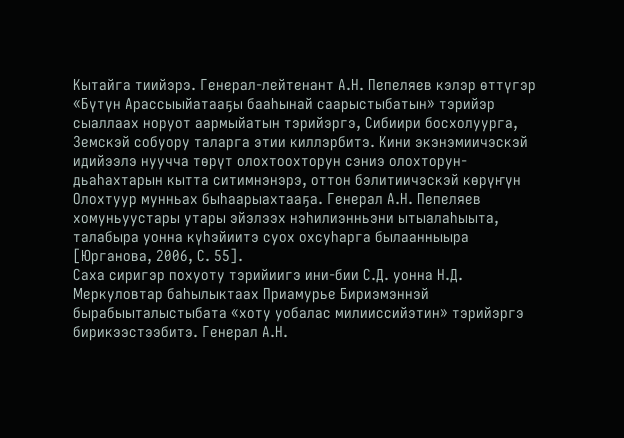Кытайга тиийэрэ. Генерал-лейтенант А.Н. Пепеляев кэлэр өттүгэр «Бүтүн Арассыыйатааҕы бааһынай саарыстыбатын» тэрийэр сыаллаах норуот аармыйатын тэрийэргэ, Сибиири босхолуурга, Земскэй собуору таларга этии киллэрбитэ. Кини экэнэмиичэскэй идийээлэ нуучча төрүт олохтоохторун сэниэ олохторун-дьаһахтарын кытта ситимнэнэрэ, оттон бэлитиичэскэй көрүҥүн Олохтуур мунньах быһаарыахтааҕа. Генерал А.Н. Пепеляев хомуньуустары утары эйэлээх нэһилиэнньэни ытыалаһыыта, талабыра уонна күһэйиитэ суох охсуһарга былаанныыра [Юрганова, 2006, С. 55].
Саха сиригэр похуоту тэрийиигэ ини-бии С.Д. уонна Н.Д. Меркуловтар баһылыктаах Приамурье Бириэмэннэй бырабыыталыстыбата «хоту уобалас милииссийэтин» тэрийэргэ бирикээстээбитэ. Генерал А.Н.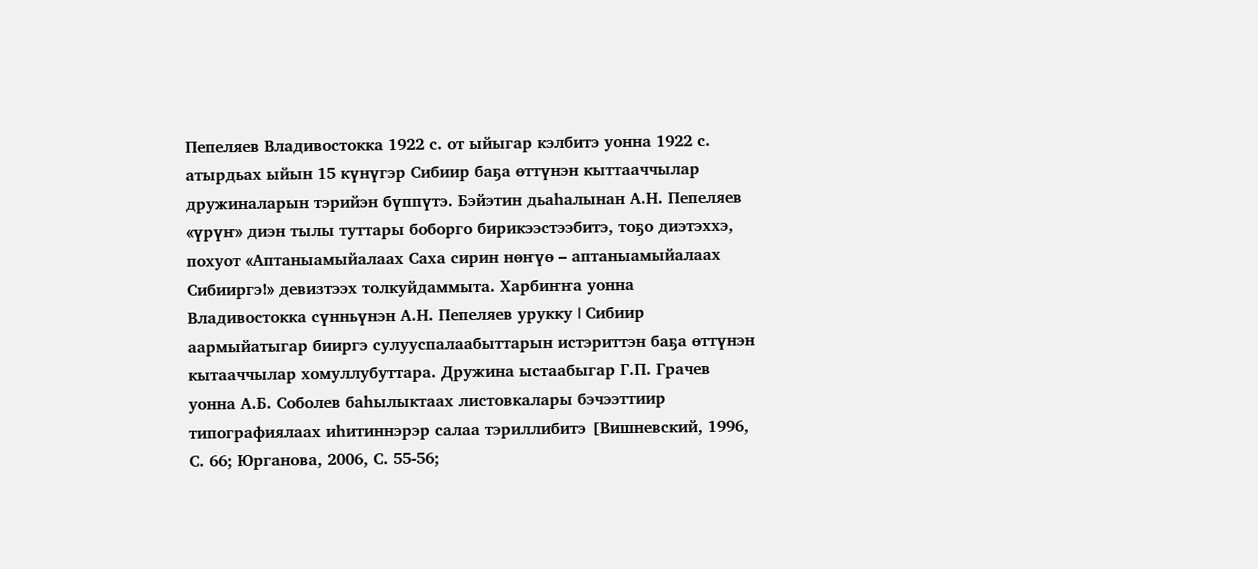Пепеляев Владивостокка 1922 с. от ыйыгар кэлбитэ уонна 1922 с. атырдьах ыйын 15 күнүгэр Сибиир баҕа өттүнэн кыттааччылар дружиналарын тэрийэн бүппүтэ. Бэйэтин дьаһалынан А.Н. Пепеляев «үрүҥ» диэн тылы туттары боборго бирикээстээбитэ, тоҕо диэтэххэ, похуот «Аптаныамыйалаах Саха сирин нөҥүө – аптаныамыйалаах Сибииргэ!» девизтээх толкуйдаммыта. Харбиҥҥа уонна Владивостокка сүнньүнэн А.Н. Пепеляев урукку I Сибиир аармыйатыгар бииргэ сулууспалаабыттарын истэриттэн баҕа өттүнэн кытааччылар хомуллубуттара. Дружина ыстаабыгар Г.П. Грачев уонна А.Б. Соболев баһылыктаах листовкалары бэчээттиир типографиялаах иһитиннэрэр салаа тэриллибитэ [Вишневский, 1996, С. 66; Юрганова, 2006, С. 55-56;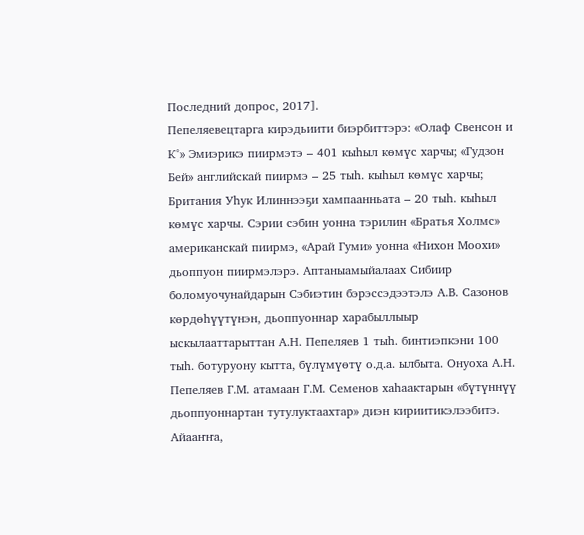Последний допрос, 2017].
Пепеляевецтарга кирэдьиити биэрбиттэрэ: «Олаф Свенсон и К°» Эмиэрикэ пиирмэтэ – 401 кыһыл көмүс харчы; «Гудзон Бей» английскай пиирмэ – 25 тыһ. кыһыл көмүс харчы; Британия Уһук Илиннээҕи хампаанньата – 20 тыһ. кыһыл көмүс харчы. Сэрии сэбин уонна тэрилин «Братья Холмс» американскай пиирмэ, «Арай Гуми» уонна «Нихон Моохи» дьоппуон пиирмэлэрэ. Аптаныамыйалаах Сибиир боломуочунайдарын Сэбиэтин бэрэссэдээтэлэ А.В. Сазонов көрдөһүүтүнэн, дьоппуоннар харабыллыыр ыскылааттарыттан А.Н. Пепеляев 1 тыһ. бинтиэпкэни 100 тыһ. ботуруону кытта, бүлүмүөтү о.д.а. ылбыта. Онуоха А.Н. Пепеляев Г.М. атамаан Г.М. Семенов хаһаактарын «бүтүннүү дьоппуоннартан тутулуктаахтар» диэн кириитикэлээбитэ. Айааҥҥа,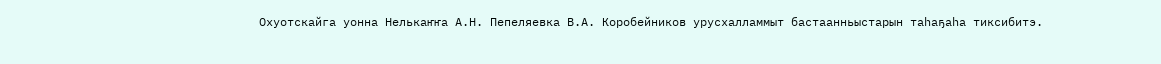Охуотскайга уонна Нелькаҥҥа А.Н. Пепеляевка В.А. Коробейников урусхалламмыт бастаанньыстарын таһаҕаһа тиксибитэ.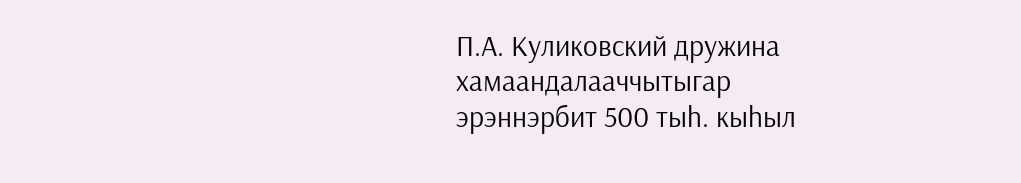П.А. Куликовский дружина хамаандалааччытыгар эрэннэрбит 500 тыһ. кыһыл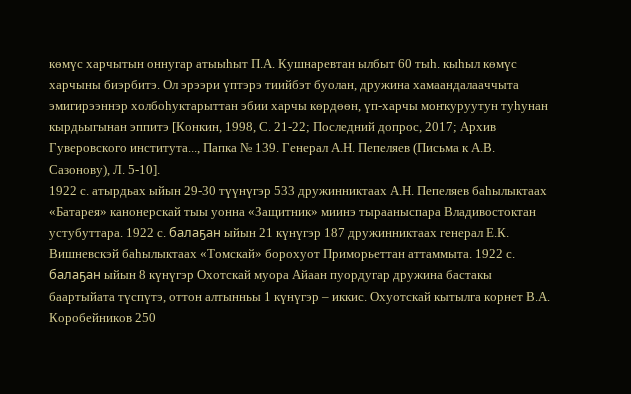көмүс харчытын оннугар атыыһыт П.А. Кушнаревтан ылбыт 60 тыһ. кыһыл көмүс харчыны биэрбитэ. Ол эрээри үптэрэ тиийбэт буолан, дружина хамаандалааччыта эмигирээннэр холбоһуктарыттан эбии харчы көрдөөн, үп-харчы моҥкуруутун туһунан кырдьыгынан эппитэ [Конкин, 1998, С. 21-22; Последний допрос, 2017; Архив Гуверовского института..., Папка № 139. Генерал А.Н. Пепеляев (Письма к А.В. Сазонову), Л. 5-10].
1922 с. атырдьах ыйын 29-30 түүнүгэр 533 дружинниктаах А.Н. Пепеляев баһылыктаах «Батарея» канонерскай тыы уонна «Защитник» миинэ тырааныспара Владивостоктан устубуттара. 1922 с. балаҕан ыйын 21 күнүгэр 187 дружинниктаах генерал Е.К. Вишневскэй баһылыктаах «Томскай» борохуот Приморьеттан аттаммыта. 1922 с. балаҕан ыйын 8 күнүгэр Охотскай муора Айаан пуордугар дружина бастакы баартыйата түспүтэ, оттон алтынньы 1 күнүгэр – иккис. Охуотскай кытылга корнет В.А. Коробейников 250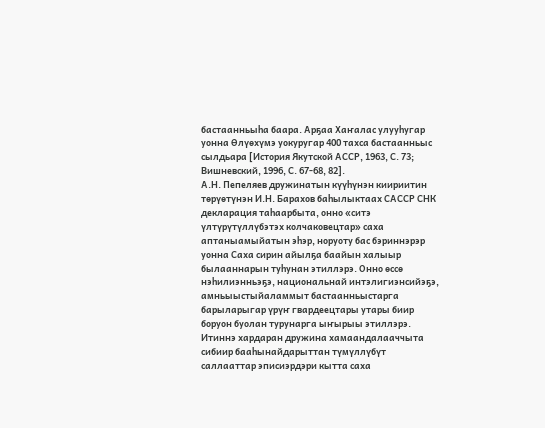бастаанньыһа баара. Арҕаа Хаҥалас улууһугар уонна Өлүөхүмэ уокуругар 400 тахса бастаанньыс сылдьара [История Якутской АССР, 1963, С. 73; Вишневский, 1996, С. 67-68, 82].
А.Н. Пепеляев дружинатын күүһүнэн киириитин төрүөтүнэн И.Н. Барахов баһылыктаах САССР СНК декларация таһаарбыта, онно «ситэ үлтүрүтүллүбэтэх колчаковецтар» саха аптаныамыйатын эһэр, норуоту бас бэриннэрэр уонна Саха сирин айылҕа баайын халыыр былааннарын туһунан этиллэрэ. Онно өссө нэһилиэнньэҕэ, национальнай интэлигиэнсийэҕэ, амньыыстыйаламмыт бастаанньыстарга барыларыгар үрүҥ гвардеецтары утары биир боруон буолан турунарга ыҥырыы этиллэрэ. Итиннэ хардаран дружина хамаандалааччыта сибиир бааһынайдарыттан түмүллүбүт саллааттар эписиэрдэри кытта саха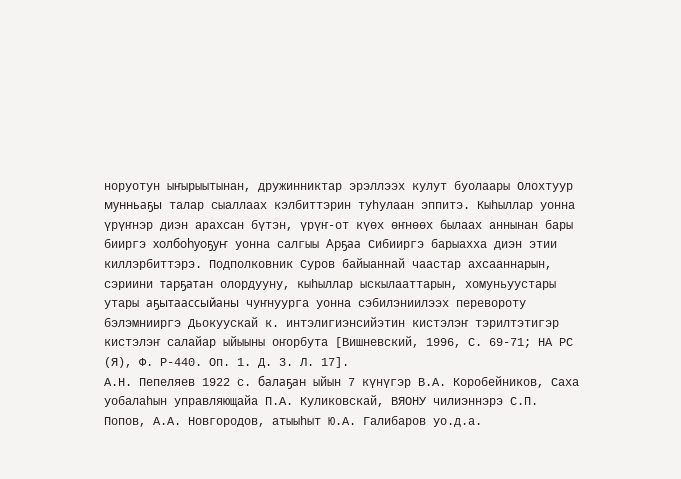норуотун ыҥырыытынан, дружинниктар эрэллээх кулут буолаары Олохтуур мунньаҕы талар сыаллаах кэлбиттэрин туһулаан эппитэ. Кыһыллар уонна үрүҥнэр диэн арахсан бүтэн, үрүҥ-от күөх өҥнөөх былаах аннынан бары бииргэ холбоһуоҕуҥ уонна салгыы Арҕаа Сибииргэ барыахха диэн этии киллэрбиттэрэ. Подполковник Суров байыаннай чаастар ахсааннарын, сэриини тарҕатан олордууну, кыһыллар ыскылааттарын, хомуньуустары утары аҕытаассыйаны чуҥнуурга уонна сэбилэниилээх перевороту бэлэмнииргэ Дьокуускай к. интэлигиэнсийэтин кистэлэҥ тэрилтэтигэр кистэлэҥ салайар ыйыыны оҥорбута [Вишневский, 1996, С. 69-71; НА РС (Я), Ф. Р-440. Оп. 1. Д. 3. Л. 17].
А.Н. Пепеляев 1922 с. балаҕан ыйын 7 күнүгэр В.А. Коробейников, Саха уобалаһын управляющайа П.А. Куликовскай, ВЯОНУ чилиэннэрэ С.П. Попов, А.А. Новгородов, атыыһыт Ю.А. Галибаров уо.д.а.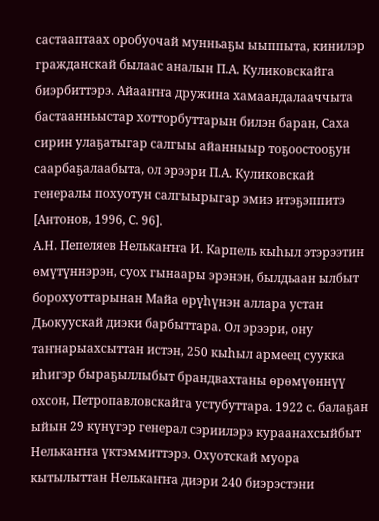састааптаах оробуочай мунньаҕы ыыппыта, кинилэр гражданскай былаас аналын П.А. Куликовскайга биэрбиттэрэ. Айааҥҥа дружина хамаандалааччыта бастаанньыстар хотторбуттарын билэн баран, Саха сирин улаҕатыгар салгыы айанныыр тоҕоостооҕун саарбаҕалаабыта, ол эрээри П.А. Куликовскай генералы похуотун салгыырыгар эмиэ итэҕэппитэ [Антонов, 1996, С. 96].
А.Н. Пепеляев Нелькаҥҥа И. Карпель кыһыл этэрээтин өмүтүннэрэн, суох гынаары эрэнэн, былдьаан ылбыт борохуоттарынан Майа өрүһүнэн аллара устан Дьокуускай диэки барбыттара. Ол эрээри, ону таҥнарыахсыттан истэн, 250 кыһыл армеец суукка иһигэр быраҕыллыбыт брандвахтаны өрөмүөннүү охсон, Петропавловскайга устубуттара. 1922 с. балаҕан ыйын 29 күнүгэр генерал сэриилэрэ кураанахсыйбыт Нелькаҥҥа үктэммиттэрэ. Охуотскай муора кытылыттан Нелькаҥҥа диэри 240 биэрэстэни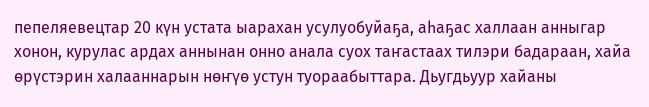пепеляевецтар 20 күн устата ыарахан усулуобуйаҕа, аһаҕас халлаан анныгар хонон, курулас ардах аннынан онно анала суох таҥастаах тилэри бадараан, хайа өрүстэрин халааннарын нөҥүө устун туораабыттара. Дьугдьуур хайаны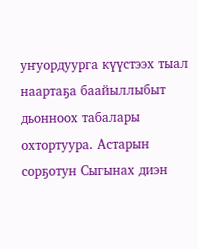уҥуордуурга күүстээх тыал наартаҕа баайыллыбыт дьонноох табалары охтортуура. Астарын сорҕотун Сыгынах диэн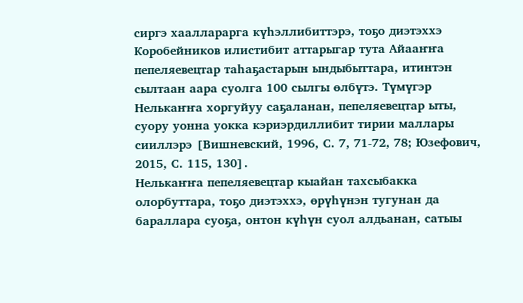сиргэ хаалларарга күһэллибиттэрэ, тоҕо диэтэххэ Коробейников илистибит аттарыгар тута Айааҥҥа пепеляевецтар таһаҕастарын ындыбыттара, итинтэн сылтаан аара суолга 100 сылгы өлбүтэ. Түмүгэр Нелькаҥҥа хоргуйуу саҕаланан, пепеляевецтар ыты, суору уонна уокка кэриэрдиллибит тирии маллары сииллэрэ [Вишневский, 1996, С. 7, 71-72, 78; Юзефович, 2015, С. 115, 130].
Нелькаҥҥа пепеляевецтар кыайан тахсыбакка олорбуттара, тоҕо диэтэххэ, өрүһүнэн тугунан да бараллара суоҕа, онтон күһүн суол алдьанан, сатыы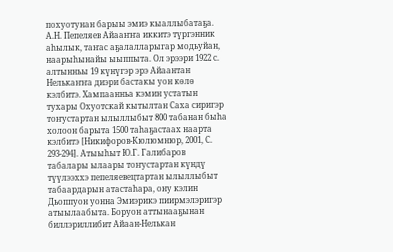похуотунан барыы эмиэ кыаллыбатаҕа. А.Н. Пепеляев Айааҥҥа иккитэ түргэнник аһылык, таҥас аҕалалларыгар модьуйан, наарыһынайы ыыппыта. Ол эрээри 1922 с. алтынньы 19 күнүгэр эрэ Айаантан Нелькаҥҥа диэри бастакы уон көлө кэлбитэ. Хампаанньа кэмин устатын тухары Охуотскай кытылтан Саха сиригэр тоҥустартан ылыллыбыт 800 табанан быһа холоон барыта 1500 таһаҕастаах наарта кэлбитэ [Никифоров-Кюлюмнюр, 2001, С. 293-294]. Атыыһыт Ю.Г. Галибаров табалары ылаары тоҥустартан күндү түүлээххэ пепеляевецтартан ылыллыбыт табаардарын атастаһара, ону кэлин Дьоппуон уонна Эмиэрикэ пиирмэлэригэр атыылаабыта. Боруон аттынааҕынан биллэриллибит Айаан-Нелькан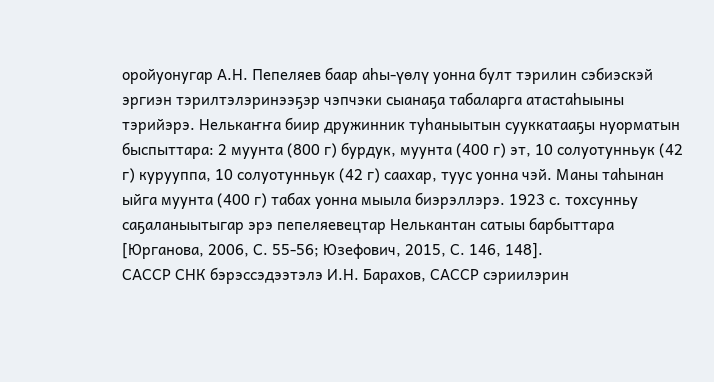оройуонугар А.Н. Пепеляев баар аһы-үөлү уонна булт тэрилин сэбиэскэй эргиэн тэрилтэлэринээҕэр чэпчэки сыанаҕа табаларга атастаһыыны тэрийэрэ. Нелькаҥҥа биир дружинник туһаныытын сууккатааҕы нуорматын быспыттара: 2 муунта (800 г) бурдук, муунта (400 г) эт, 10 солуотунньук (42 г) курууппа, 10 солуотунньук (42 г) саахар, туус уонна чэй. Маны таһынан ыйга муунта (400 г) табах уонна мыыла биэрэллэрэ. 1923 с. тохсунньу саҕаланыытыгар эрэ пепеляевецтар Нелькантан сатыы барбыттара [Юрганова, 2006, С. 55-56; Юзефович, 2015, С. 146, 148].
САССР СНК бэрэссэдээтэлэ И.Н. Барахов, САССР сэриилэрин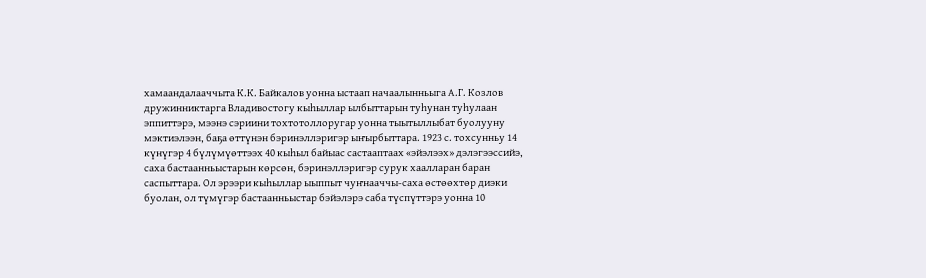хамаандалааччыта К.К. Байкалов уонна ыстаап начаалынньыга А.Г. Козлов дружинниктарга Владивостогу кыһыллар ылбыттарын туһунан туһулаан эппиттэрэ, мээнэ сэриини тохтотоллоругар уонна тыытыллыбат буолууну мэктиэлээн, баҕа өттүнэн бэринэллэригэр ыҥырбыттара. 1923 с. тохсунньу 14 күнүгэр 4 бүлүмүөттээх 40 кыһыл байыас састааптаах «эйэлээх» дэлэгээссийэ, саха бастаанньыстарын көрсөн, бэринэллэригэр сурук хаалларан баран саспыттара. Ол эрээри кыһыллар ыыппыт чуҥнааччы-саха өстөөхтөр диэки буолан, ол түмүгэр бастаанньыстар бэйэлэрэ саба түспүттэрэ уонна 10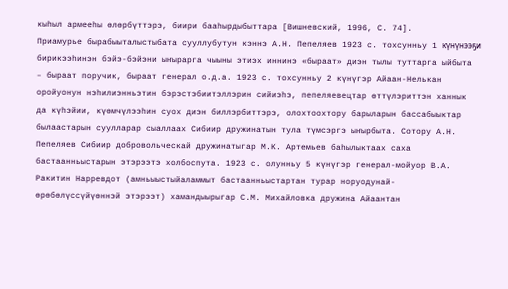кыһыл армееһы өлөрбүттэрэ, биири бааһырдыбыттара [Вишневский, 1996, С. 74].
Приамурье бырабыыталыстыбата сууллубутун кэннэ А.Н. Пепеляев 1923 с. тохсунньу 1 күнүнээҕи бирикээһинэн бэйэ-бэйэни ыҥырарга чыыны этиэх иннинэ «быраат» диэн тылы туттарга ыйбыта – быраат поручик, быраат генерал о.д.а. 1923 с. тохсунньу 2 күнүгэр Айаан-Нелькан оройуонун нэһилиэнньэтин бэрэстэбиитэллэрин сийиэһэ, пепеляевецтар өттүлэриттэн ханнык да күһэйии, күөмчүлээһин суох диэн биллэрбиттэрэ, олохтоохтору барыларын бассабыыктар былаастарын суулларар сыаллаах Сибиир дружинатын тула түмсэргэ ыҥырбыта. Сотору А.Н. Пепеляев Сибиир добровольческай дружинатыгар М.К. Артемьев баһылыктаах саха бастаанньыстарын этэрээтэ холбоспута. 1923 с. олунньу 5 күнүгэр генерал-мойуор В.А. Ракитин Нарревдот (амньыыстыйаламмыт бастаанньыстартан турар норуодунай-өрөбөлүссүйүөннэй этэрээт) хамандыырыгар С.М. Михайловка дружина Айаантан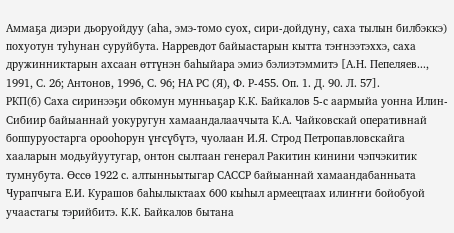Аммаҕа диэри дьоруойдуу (аһа, эмэ-томо суох, сири-дойдуну, саха тылын билбэккэ) похуотун туһунан суруйбута. Нарревдот байыастарын кытта тэҥнээтэххэ, саха дружинниктарын ахсаан өттүнэн баһыйара эмиэ бэлиэтэммитэ [А.Н. Пепеляев..., 1991, С. 26; Антонов, 1996, С. 96; НА РС (Я), Ф. Р-455. Оп. 1. Д. 90. Л. 57].
РКП(б) Саха сиринээҕи обкомун мунньаҕар К.К. Байкалов 5-с аармыйа уонна Илин-Сибиир байыаннай уокуругун хамаандалааччыта К.А. Чайковскай оперативнай боппуруостарга орооһорун үҥсүбүтэ, чуолаан И.Я. Строд Петропавловскайга хааларын модьуйуутугар, онтон сылтаан генерал Ракитин кинини чэпчэкитик тумнубута. Өссө 1922 с. алтынньытыгар САССР байыаннай хамаандабанньата Чурапчыга Е.И. Курашов баһылыктаах 600 кыһыл армеецтаах илиҥҥи бойобуой учаастагы тэрийбитэ. К.К. Байкалов бытана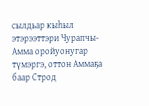сылдьар кыһыл этэрээттэри Чурапчы-Амма оройуонугар түмэргэ, оттон Аммаҕа баар Строд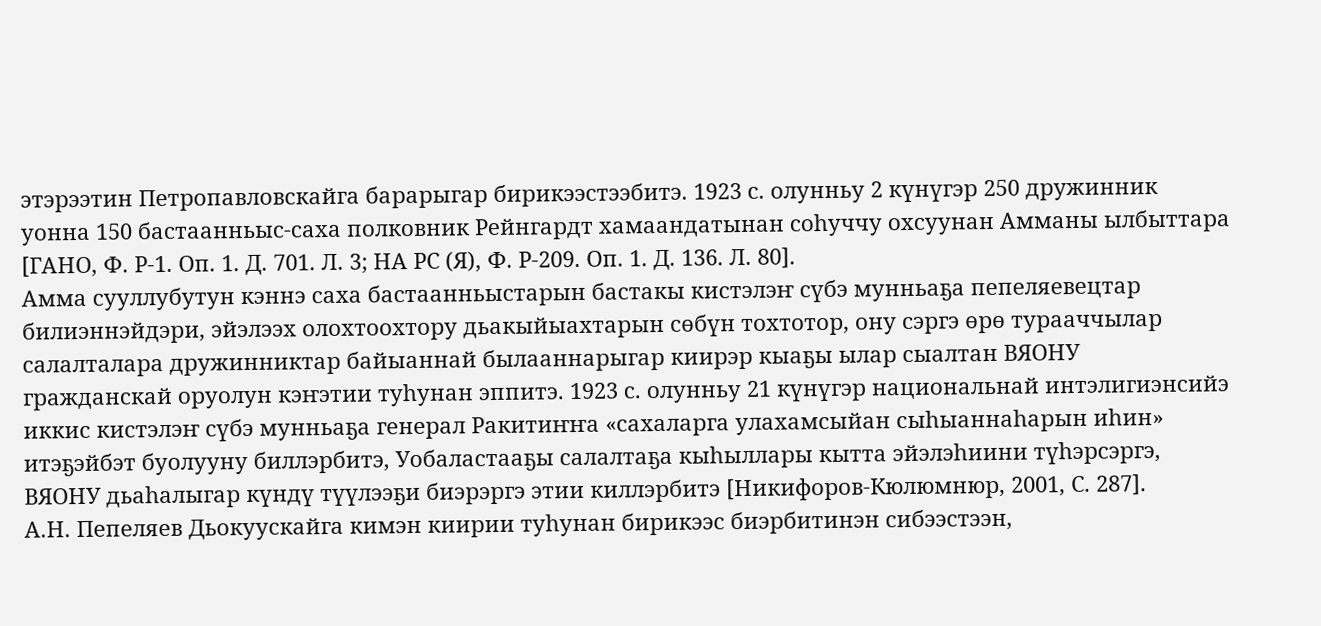этэрээтин Петропавловскайга барарыгар бирикээстээбитэ. 1923 с. олунньу 2 күнүгэр 250 дружинник уонна 150 бастаанньыс-саха полковник Рейнгардт хамаандатынан соһуччу охсуунан Амманы ылбыттара [ГАНО, Ф. Р-1. Оп. 1. Д. 701. Л. 3; НА РС (Я), Ф. Р-209. Оп. 1. Д. 136. Л. 80].
Амма сууллубутун кэннэ саха бастаанньыстарын бастакы кистэлэҥ сүбэ мунньаҕа пепеляевецтар билиэннэйдэри, эйэлээх олохтоохтору дьакыйыахтарын сөбүн тохтотор, ону сэргэ өрө турааччылар салалталара дружинниктар байыаннай былааннарыгар киирэр кыаҕы ылар сыалтан ВЯОНУ гражданскай оруолун кэҥэтии туһунан эппитэ. 1923 с. олунньу 21 күнүгэр национальнай интэлигиэнсийэ иккис кистэлэҥ сүбэ мунньаҕа генерал Ракитиҥҥа «сахаларга улахамсыйан сыһыаннаһарын иһин» итэҕэйбэт буолууну биллэрбитэ, Уобаластааҕы салалтаҕа кыһыллары кытта эйэлэһиини түһэрсэргэ, ВЯОНУ дьаһалыгар күндү түүлээҕи биэрэргэ этии киллэрбитэ [Никифоров-Кюлюмнюр, 2001, С. 287].
А.Н. Пепеляев Дьокуускайга кимэн киирии туһунан бирикээс биэрбитинэн сибээстээн,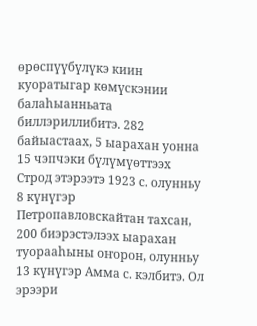өрөспүүбүлүкэ киин куоратыгар көмүскэнии балаһыанньата биллэриллибитэ. 282 байыастаах, 5 ыарахан уонна 15 чэпчэки бүлүмүөттээх Строд этэрээтэ 1923 с. олунньу 8 күнүгэр Петропавловскайтан тахсан, 200 биэрэстэлээх ыарахан туорааһыны оҥорон, олунньу 13 күнүгэр Амма с. кэлбитэ. Ол эрээри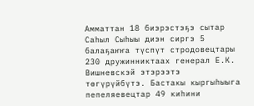Амматтан 18 биэрэстэҕэ сытар Саһыл Сыһыы диэн сиргэ 5 балаҕаҥҥа түспүт стродовецтары 230 дружинниктаах генерал Е.К. Вишневскэй этэрээтэ төгүрүйбүтэ. Бастакы кыргыһыыга пепеляевецтар 49 киһини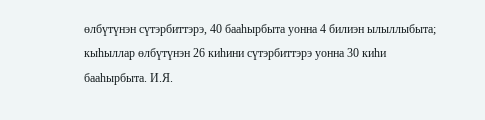өлбүтүнэн сүтэрбиттэрэ, 40 бааһырбыта уонна 4 билиэн ылыллыбыта; кыһыллар өлбүтүнэн 26 киһини сүтэрбиттэрэ уонна 30 киһи бааһырбыта. И.Я.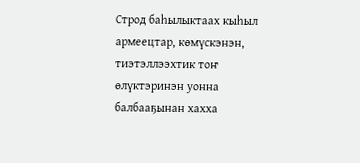Строд баһылыктаах кыһыл армеецтар, көмүскэнэн, тиэтэллээхтик тоҥ өлүктэринэн уонна балбааҕынан хахха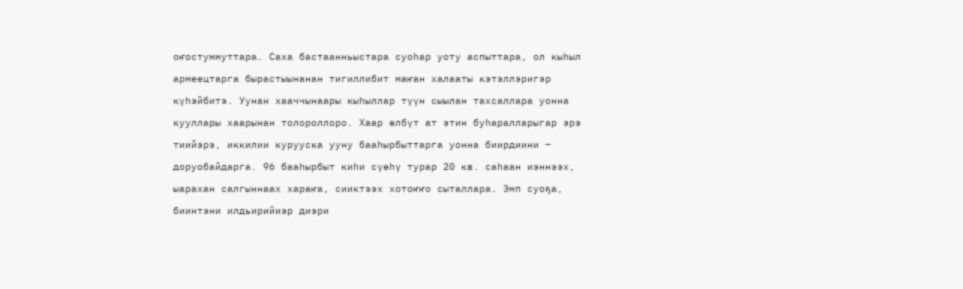оҥостуммуттара. Саха бастаанньыстара суоһар уоту аспыттара, ол кыһыл армеецтарга бырастыынанан тигиллибит маҥан халааты кэтэллэригэр күһэйбитэ. Уунан хааччынаары кыһыллар түүн сыылан тахсаллара уонна кууллары хаарынан толороллоро. Хаар өлбүт ат этин буһаралларыгар эрэ тиийэрэ, иккилии курууска ууну бааһырбыттарга уонна биирдиини – доруобайдарга. 96 бааһырбыт киһи сүөһү турар 20 кв. саһаан иэннээх, ыарахан салгыннаах хараҥа, сииктээх хотоҥҥо сыталлара. Эмп суоҕа, биинтэни илдьирийиэр диэри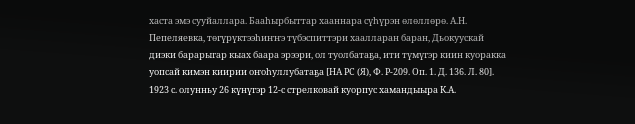хаста эмэ сууйаллара. Бааһырбыттар хааннара сүһүрэн өлөллөрө. А.Н. Пепеляевка, төгүрүктээһиҥҥэ түбэспиттэри хаалларан баран, Дьокуускай диэки барарыгар кыах баара эрээри, ол туолбатаҕа, ити түмүгэр киин куоракка уопсай кимэн киирии оҥоһуллубатаҕа [НА РС (Я), Ф. Р-209. Оп. 1. Д. 136. Л. 80].
1923 с. олунньу 26 күнүгэр 12-с стрелковай куорпус хамандыыра К.А.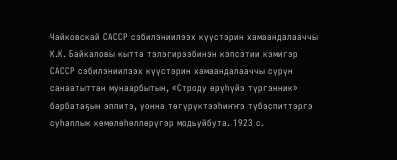Чайковскай САССР сэбилэниилээх күүстэрин хамаандалааччы К.К. Байкаловы кытта тэлэгирээбинэн кэпсэтии кэмигэр САССР сэбилэниилээх күүстэрин хамаандалааччы сүрүн санаатыттан мунаарбытын, «Строду өрүһүйэ түргэнник» барбатаҕын эппитэ, уонна төгүрүктээһиҥҥэ түбэспиттэргэ суһаллык көмөлөһөллөрүгэр модьуйбута. 1923 с.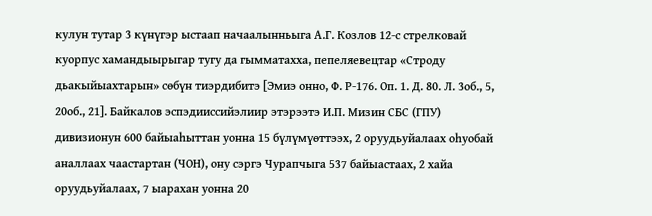кулун тутар 3 күнүгэр ыстаап начаалынньыга А.Г. Козлов 12-с стрелковай куорпус хамандыырыгар тугу да гымматахха, пепеляевецтар «Строду дьакыйыахтарын» сөбүн тиэрдибитэ [Эмиэ онно, Ф. Р-176. Оп. 1. Д. 80. Л. 3об., 5, 20об., 21]. Байкалов эспэдииссийэлиир этэрээтэ И.П. Мизин СБС (ГПУ) дивизионун 600 байыаһыттан уонна 15 бүлүмүөттээх, 2 оруудьуйалаах оһуобай аналлаах чаастартан (ЧОН), ону сэргэ Чурапчыга 537 байыастаах, 2 хайа оруудьуйалаах, 7 ыарахан уонна 20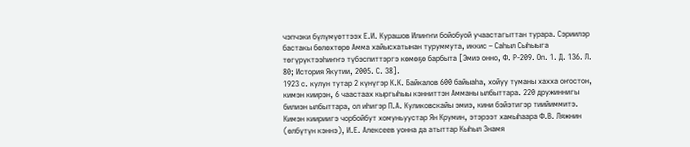чэпчэки бүлүмүөттээх Е.И. Курашов Илиҥҥи бойобуой учаастагыттан турара. Сэриилэр бастакы бөлөхтөрө Амма хайысхатынан туруммута, иккис – Саһыл Сыһыыга төгүрүктээһиҥҥэ түбэспиттэргэ көмөҕө барбыта [Эмиэ онно, Ф. Р-209. Оп. 1. Д. 136. Л. 80; История Якутии, 2005. С. 38].
1923 с. кулун тутар 2 күнүгэр К.К. Байкалов 600 байыаһа, хойуу туманы хахха оҥостон, кимэн киирэн, 6 чаастаах кыргыһыы кэнниттэн Амманы ылбыттара. 220 дружиннигы билиэн ылбыттара, ол иһигэр П.А. Куликовскайы эмиэ, кини бэйэтигэр тиийиммитэ. Кимэн киириигэ чорбойбут хомуньуустар Ян Крумин, этэрээт хамыһаара Ф.В. Ляжнин (өлбүтүн кэннэ), И.Е. Алексеев уонна да атыттар Кыһыл Знамя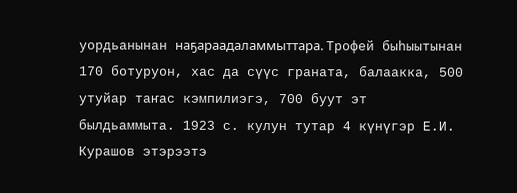уордьанынан наҕараадаламмыттара. Трофей быһыытынан 170 ботуруон, хас да сүүс граната, балаакка, 500 утуйар таҥас кэмпилиэгэ, 700 буут эт былдьаммыта. 1923 с. кулун тутар 4 күнүгэр Е.И. Курашов этэрээтэ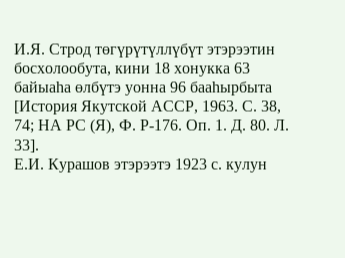И.Я. Строд төгүрүтүллүбүт этэрээтин босхолообута, кини 18 хонукка 63 байыаһа өлбүтэ уонна 96 бааһырбыта [История Якутской АССР, 1963. С. 38, 74; НА РС (Я), Ф. Р-176. Оп. 1. Д. 80. Л. 33].
Е.И. Курашов этэрээтэ 1923 с. кулун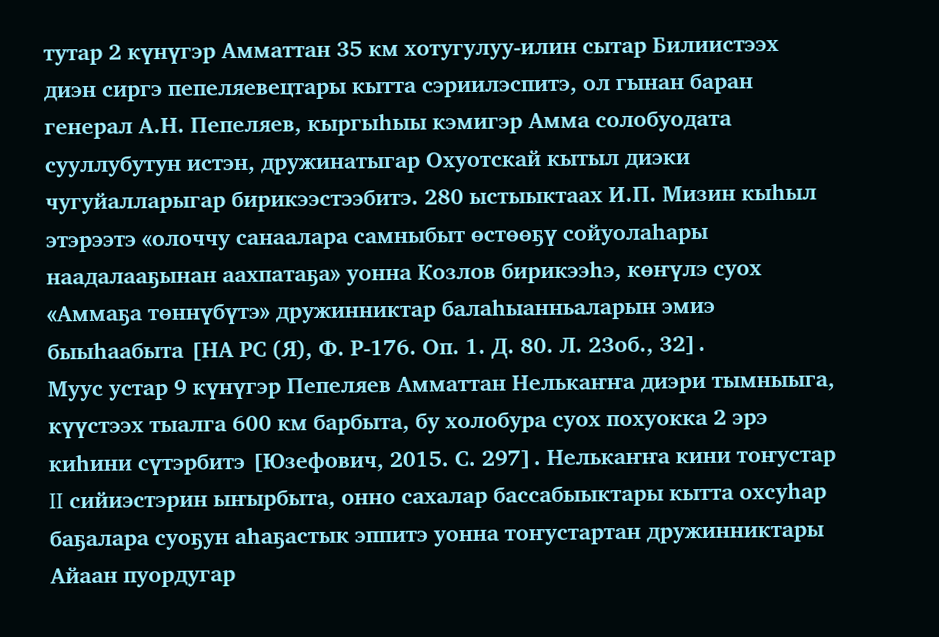тутар 2 күнүгэр Амматтан 35 км хотугулуу-илин сытар Билиистээх диэн сиргэ пепеляевецтары кытта сэриилэспитэ, ол гынан баран генерал А.Н. Пепеляев, кыргыһыы кэмигэр Амма солобуодата сууллубутун истэн, дружинатыгар Охуотскай кытыл диэки чугуйалларыгар бирикээстээбитэ. 280 ыстыыктаах И.П. Мизин кыһыл этэрээтэ «олоччу санаалара самныбыт өстөөҕү сойуолаһары наадалааҕынан аахпатаҕа» уонна Козлов бирикээһэ, көҥүлэ суох «Аммаҕа төннүбүтэ» дружинниктар балаһыанньаларын эмиэ быыһаабыта [НА РС (Я), Ф. Р-176. Оп. 1. Д. 80. Л. 23об., 32].
Муус устар 9 күнүгэр Пепеляев Амматтан Нелькаҥҥа диэри тымныыга, күүстээх тыалга 600 км барбыта, бу холобура суох похуокка 2 эрэ киһини сүтэрбитэ [Юзефович, 2015. С. 297]. Нелькаҥҥа кини тоҥустар II сийиэстэрин ыҥырбыта, онно сахалар бассабыыктары кытта охсуһар баҕалара суоҕун аһаҕастык эппитэ уонна тоҥустартан дружинниктары Айаан пуордугар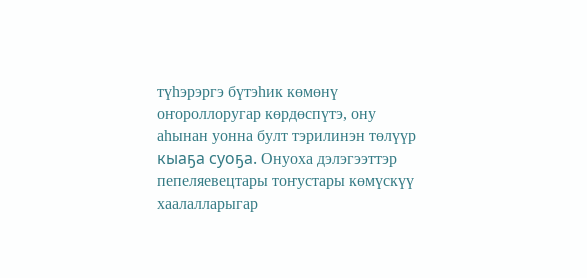түһэрэргэ бүтэһик көмөнү оҥороллоругар көрдөспүтэ, ону аһынан уонна булт тэрилинэн төлүүр кыаҕа суоҕа. Онуоха дэлэгээттэр пепеляевецтары тоҥустары көмүскүү хаалалларыгар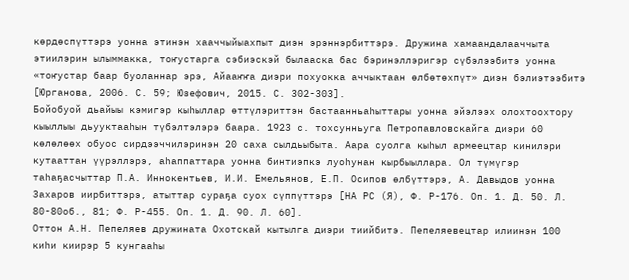көрдөспүттэрэ уонна этинэн хааччыйыахпыт диэн эрэннэрбиттэрэ. Дружина хамаандалааччыта этиилэрин ылыммакка, тоҥустарга сэбиэскэй былааска бас бэринэллэригэр сүбэлээбитэ уонна «тоҥустар баар буоланнар эрэ, Айааҥҥа диэри похуокка аччыктаан өлбөтөхпүт» диэн бэлиэтээбитэ [Юрганова, 2006. С. 59; Юзефович, 2015. С. 302-303].
Бойобуой дьайыы кэмигэр кыһыллар өттүлэриттэн бастаанньаһыттары уонна эйэлээх олохтоохтору кыыллыы дьууктааһын түбэлтэлэрэ баара. 1923 с. тохсунньуга Петропавловскайга диэри 60 көлөлөөх обуос сирдээччилэринэн 20 саха сылдьыбыта. Аара суолга кыһыл армеецтар кинилэри кутааттан үүрэллэрэ, аһаппаттара уонна бинтиэпкэ луоһунан кырбыыллара. Ол түмүгэр таһаҕасчыттар П.А. Иннокентьев, И.И. Емельянов, Е.П. Осипов өлбүттэрэ, А. Давыдов уонна Захаров иирбиттэрэ, атыттар сураҕа суох сүппүттэрэ [НА РС (Я), Ф. Р-176. Оп. 1. Д. 50. Л. 80-80об., 81; Ф. Р-455. Оп. 1. Д. 90. Л. 60].
Оттон А.Н. Пепеляев дружината Охотскай кытылга диэри тиийбитэ. Пепеляевецтар илиинэн 100 киһи киирэр 5 кунгааһы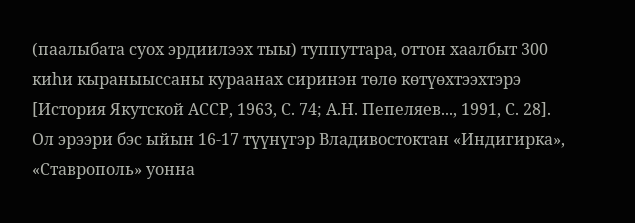(паалыбата суох эрдиилээх тыы) туппуттара, оттон хаалбыт 300 киһи кыраныыссаны кураанах сиринэн төлө көтүөхтээхтэрэ [История Якутской АССР, 1963, С. 74; А.Н. Пепеляев..., 1991, С. 28]. Ол эрээри бэс ыйын 16-17 түүнүгэр Владивостоктан «Индигирка», «Ставрополь» уонна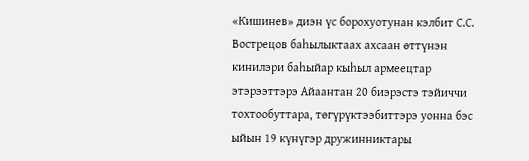«Кишинев» диэн үс борохуотунан кэлбит С.С. Вострецов баһылыктаах ахсаан өттүнэн кинилэри баһыйар кыһыл армеецтар этэрээттэрэ Айаантан 20 биэрэстэ тэйиччи тохтообуттара, төгүрүктээбиттэрэ уонна бэс ыйын 19 күнүгэр дружинниктары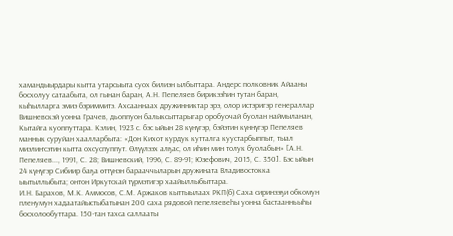хамандыырдары кытта утарсыыта суох билиэн ылбыттара. Андерс полковник Айааны босхолуу сатаабыта, ол гынан баран, А.Н. Пепеляев бирикээһин тутан баран, кыһылларга эмиэ бэриммитэ. Ахсааннаах дружинниктар эрэ, олор истэригэр генераллар Вишневскэй уонна Грачев, дьоппуон балыксыттарыгар оробуочай буолан наймыланан, Кытайга куоппуттара. Кэлин, 1923 с. бэс ыйын 28 күнүгэр, бэйэтин күннүгэр Пепеляев маннык суруйан хаалларбыта: «Дон Кихот курдук кутталга куустарбыппыт, тыал миэлиҥсэтин кытта охсуспуппут. Өлүүлээх алҕас, ол иһин мин толук буолабын» [А.Н. Пепеляев..., 1991, С. 28; Вишневский, 1996, С. 89-91; Юзефович, 2015, С. 350]. Бэс ыйын 24 күнүгэр Сибиир баҕа өттүнэн барааччыларын дружината Владивостокка ыытыллыбыта; онтон Иркутскай түрмэтигэр хаайыллыбыттара.
И.Н. Барахов, М.К. Аммосов, С.М. Аржаков кыттыылаах РКП(б) Саха сиринээҕи обкомун пленумун хадаатайыстыбатынан 200 саха рядовой пепеляевеһы уонна бастаанньыһы босхолообуттара. 150-тан тахса саллааты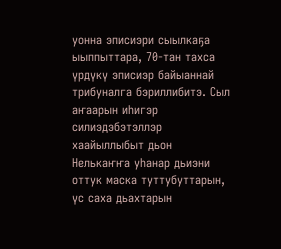уонна эписиэри сыылкаҕа ыыппыттара, 70-тан тахса үрдүкү эписиэр байыаннай трибуналга бэриллибитэ. Сыл аҥаарын иһигэр силиэдэбэтэллэр хаайыллыбыт дьон Нелькаҥҥа уһанар дьиэни оттук маска туттубуттарын, үс саха дьахтарын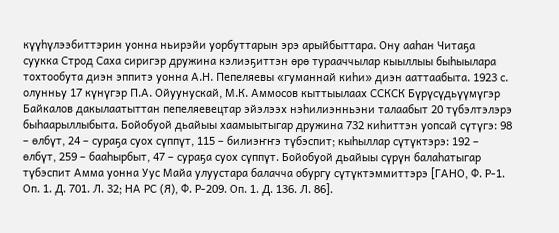күүһүлээбиттэрин уонна ньирэйи уорбуттарын эрэ арыйбыттара. Ону ааһан Читаҕа суукка Строд Саха сиригэр дружина кэлиэҕиттэн өрө турааччылар кыыллыы быһыылара тохтообута диэн эппитэ уонна А.Н. Пепеляевы «гуманнай киһи» диэн ааттаабыта. 1923 с. олунньу 17 күнүгэр П.А. Ойуунускай, М.К. Аммосов кыттыылаах ССКСК Бүрүсүдьүүмүгэр Байкалов дакылаатыттан пепеляевецтар эйэлээх нэһилиэнньэни талаабыт 20 түбэлтэлэрэ быһаарыллыбыта. Бойобуой дьайыы хаамыытыгар дружина 732 киһиттэн уопсай сүтүгэ: 98 – өлбүт, 24 – сураҕа суох сүппүт, 115 – билиэҥҥэ түбэспит; кыһыллар сүтүктэрэ: 192 – өлбүт, 259 – бааһырбыт, 47 – сураҕа суох сүппүт. Бойобуой дьайыы сүрүн балаһатыгар түбэспит Амма уонна Уус Майа улуустара балачча обургу сүтүктэммиттэрэ [ГАНО, Ф. Р-1. Оп. 1. Д. 701. Л. 32; НА РС (Я), Ф. Р-209. Оп. 1. Д. 136. Л. 86].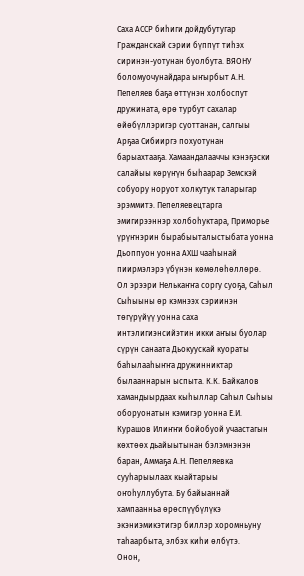Саха АССР биһиги дойдубутугар Гражданскай сэрии бүппүт тиһэх сиринэн-уотунан буолбута. ВЯОНУ боломуочунайдара ыҥырбыт А.Н. Пепеляев баҕа өттүнэн холбоспут дружината, өрө турбут сахалар өйөбүллэригэр суоттанан, салгыы Арҕаа Сибииргэ похуотунан барыахтааҕа. Хамаандалааччы кэнэҕэски салайыы көрүҥүн быһаарар Земскэй собуору норуот холкутук таларыгар эрэммитэ. Пепеляевецтарга эмигирээннэр холбоһуктара, Приморье үрүҥнэрин бырабыыталыстыбата уонна Дьоппуон уонна АХШ чааһынай пиирмэлэрэ үбүнэн көмөлөһөллөрө. Ол эрээри Нелькаҥҥа соргу суоҕа, Саһыл Сыһыыны өр кэмнээх сэриинэн төгүрүйүү уонна саха интэлигиэнсийэтин икки аҥыы буолар сүрүн санаата Дьокуускай куораты баһылааһыҥҥа дружинниктар былааннарын ыспыта. К.К. Байкалов хамандыырдаах кыһыллар Саһыл Сыһыы оборуонатын кэмигэр уонна Е.И. Курашов Илиҥҥи бойобуой учаастагын көхтөөх дьайыытынан бэлэмнэнэн баран, Аммаҕа А.Н. Пепеляевка сууһарыылаах кыайтарыы оҥоһуллубута. Бу байыаннай хампаанньа өрөспүүбүлүкэ экэниэмикэтигэр биллэр хоромньуну таһаарбыта, элбэх киһи өлбүтэ.
Онон,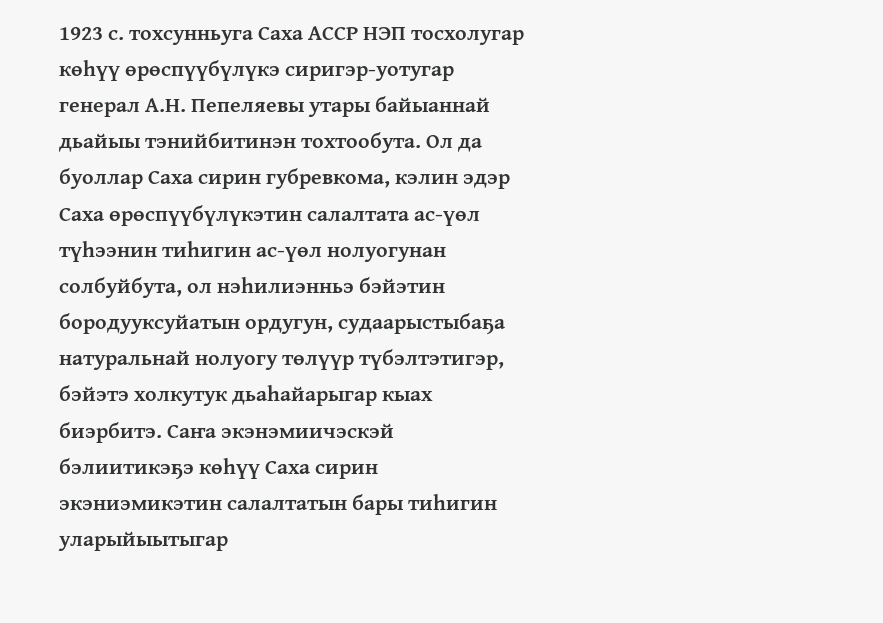1923 с. тохсунньуга Саха АССР НЭП тосхолугар көһүү өрөспүүбүлүкэ сиригэр-уотугар генерал А.Н. Пепеляевы утары байыаннай дьайыы тэнийбитинэн тохтообута. Ол да буоллар Саха сирин губревкома, кэлин эдэр Саха өрөспүүбүлүкэтин салалтата ас-үөл түһээнин тиһигин ас-үөл нолуогунан солбуйбута, ол нэһилиэнньэ бэйэтин бородууксуйатын ордугун, судаарыстыбаҕа натуральнай нолуогу төлүүр түбэлтэтигэр, бэйэтэ холкутук дьаһайарыгар кыах биэрбитэ. Саҥа экэнэмиичэскэй бэлиитикэҕэ көһүү Саха сирин экэниэмикэтин салалтатын бары тиһигин уларыйыытыгар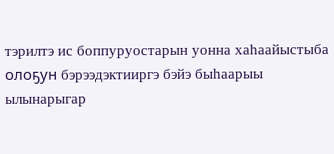тэрилтэ ис боппуруостарын уонна хаһаайыстыба олоҕун бэрээдэктииргэ бэйэ быһаарыы ылынарыгар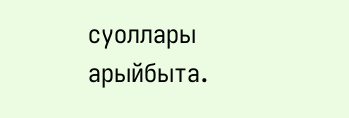суоллары арыйбыта.